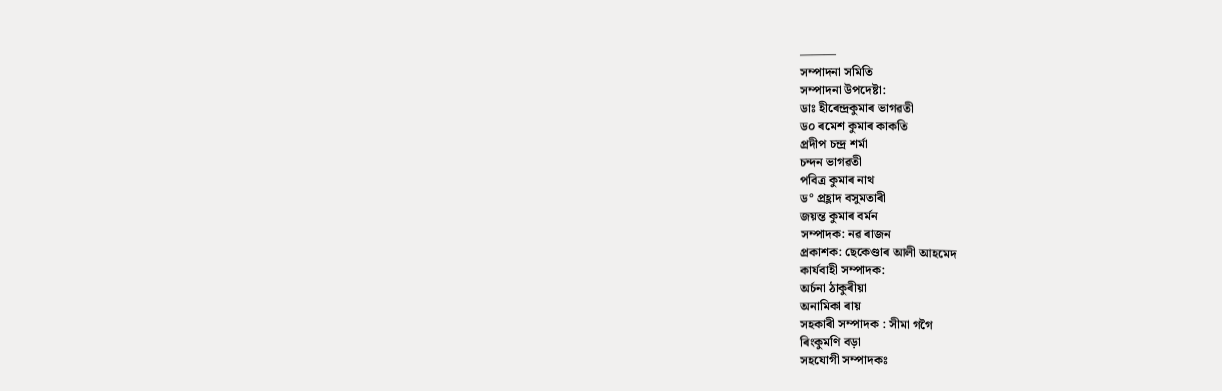———
সম্পাদনা সমিতি
সম্পাদনা উপদেষ্টা:
ডাঃ হীৰেন্দ্ৰকুমাৰ ভাগৱতী
ড০ ৰমেশ কুমাৰ কাকতি
প্ৰদীপ চন্দ্ৰ শৰ্মা
চন্দন ভাগৱতী
পবিত্ৰ কুমাৰ নাথ
ড° প্ৰহ্লাদ বসুমতাৰী
জয়ন্ত কুমাৰ বৰ্মন
সম্পাদক: নৱ ৰাজন
প্ৰকাশক: ছেকেণ্ডাৰ আলী আহমেদ
কাৰ্যবাহী সম্পাদক:
অৰ্চনা ঠাকুৰীয়া
অনামিকা ৰায়
সহকাৰী সম্পাদক : সীমা গগৈ
ৰিংকুমণি বড়া
সহযোগী সম্পাদকঃ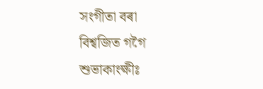সংগীতা বৰা
বিশ্বজিত গগৈ
শুভাকাংক্ষীঃ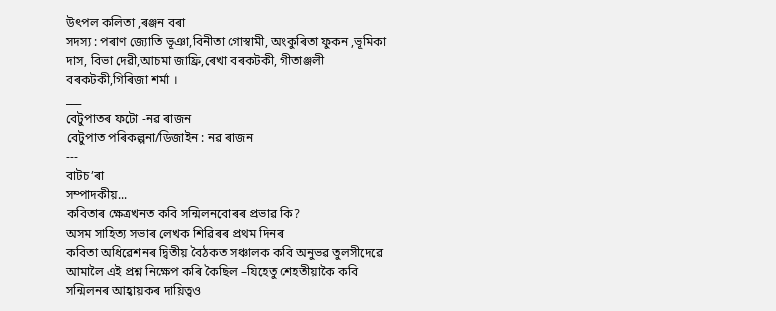উৎপল কলিতা ,ৰঞ্জন বৰা
সদস্য : পৰাণ জ্যোতি ভূঞা,বিনীতা গোস্বামী, অংকুৰিতা ফুকন ,ভূমিকা দাস, বিভা দেৱী,আচমা জাফ্ৰি,ৰেখা বৰকটকী, গীতাঞ্জলী বৰকটকী,গিৰিজা শৰ্মা ।
___
বেটুপাতৰ ফটো -নৱ ৰাজন
বেটুপাত পৰিকল্পনা/ডিজাইন : নৱ ৰাজন
---
বাটচ’ৰা
সম্পাদকীয়...
কবিতাৰ ক্ষেত্ৰখনত কবি সন্মিলনবোৰৰ প্ৰভাৱ কি?
অসম সাহিত্য সভাৰ লেখক শিৱিৰৰ প্ৰথম দিনৰ
কবিতা অধিৱেশনৰ দ্বিতীয় বৈঠকত সঞ্চালক কবি অনুভৱ তুলসীদেৱে আমালৈ এই প্ৰশ্ন নিক্ষেপ কৰি কৈছিল –যিহেতু শেহতীয়াকৈ কবি সন্মিলনৰ আহ্বায়কৰ দায়িত্বও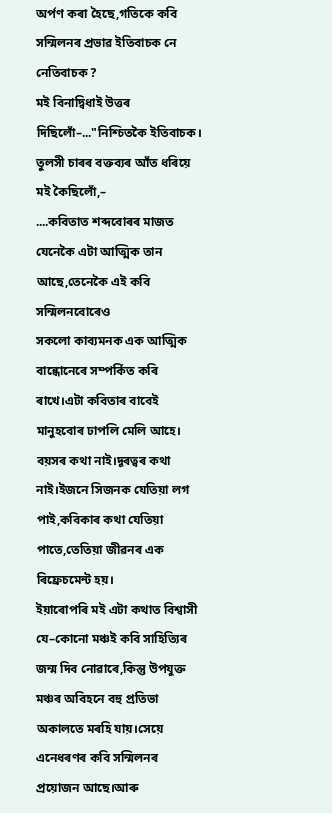অৰ্পণ কৰা হৈছে,গতিকে কবি সন্মিলনৰ প্ৰভাৱ ইতিবাচক নে নেতিবাচক ?
মই বিনাদ্বিধাই উত্তৰ দিছিলোঁ–..."নিশ্চিতকৈ ইতিবাচক।
তুলসী চাৰৰ বক্তব্যৰ আঁত ধৰিয়ে মই কৈছিলোঁ,–
....কবিতাত শব্দবোৰৰ মাজত যেনেকৈ এটা আত্মিক তান আছে,তেনেকৈ এই কবি সন্মিলনবোৰেও
সকলো কাব্যমনক এক আত্মিক বান্ধোনেৰে সম্পৰ্কিত কৰি ৰাখে।এটা কবিতাৰ বাবেই মানুহবোৰ ঢাপলি মেলি আহে। বয়সৰ কথা নাই।দূৰত্বৰ কথা নাই।ইজনে সিজনক যেতিয়া লগ পাই,কবিকাৰ কথা যেতিয়া পাতে,তেতিয়া জীৱনৰ এক ৰিফ্ৰেচমেন্ট হয়।
ইয়াৰোপৰি মই এটা কথাত বিশ্বাসী যে–কোনো মঞ্চই কবি সাহিত্যিৰ জন্ম দিব নোৱাৰে,কিন্তু উপযুক্ত মঞ্চৰ অবিহনে বহু প্ৰতিভা অকালতে মৰহি যায়।সেয়ে এনেধৰণৰ কবি সন্মিলনৰ প্ৰয়োজন আছে।আৰু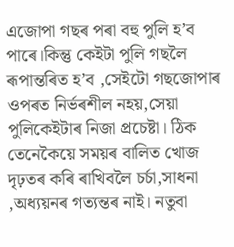এজোপা গছৰ পৰা বহু পুলি হ’ব পাৰে।কিন্তু কেইটা পুলি গছলৈ ৰূপান্তৰিত হ’ব ,সেইটো গছজোপাৰ ওপৰত নিৰ্ভৰশীল নহয়,সেয়া পুলিকেইটাৰ নিজা প্ৰচেষ্টা। ঠিক তেনেকৈয়ে সময়ৰ বালিত খোজ দৃঢ়তৰ কৰি ৰাখিবলৈ চৰ্চা,সাধনা ,অধ্যয়নৰ গত্যন্তৰ নাই। নতুবা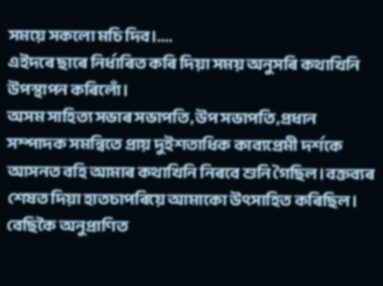সময়ে সকলো মচি দিব।....
এইদৰে ছাৰে নিৰ্ধাৰিত কৰি দিয়া সময় অনুসৰি কথাখিনি উপস্থাপন কৰিলোঁ।
অসম সাহিত্য সভাৰ সভাপতি,উপ সভাপতি,প্ৰধান সম্পাদক সমন্বিতে প্ৰায় দুইশতাধিক কাব্যপ্ৰেমী দৰ্শকে আসনত বহি আমাৰ কথাখিনি নিৰবে শুনি গৈছিল।বক্তব্যৰ শেষত দিয়া হাতচাপৰিয়ে আমাকো উৎসাহিত কৰিছিল।
বেছিকৈ অনুপ্ৰাণিত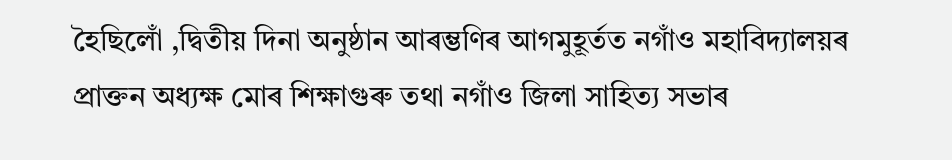হৈছিলোঁ ,দ্বিতীয় দিনা অনুষ্ঠান আৰম্ভণিৰ আগমুহূৰ্তত নগাঁও মহাবিদ্যালয়ৰ প্ৰাক্তন অধ্যক্ষ মোৰ শিক্ষাগুৰু তথা নগাঁও জিলা সাহিত্য সভাৰ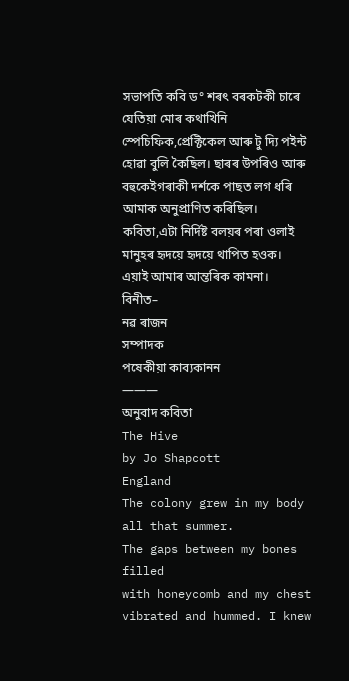সভাপতি কবি ড° শৰৎ বৰকটকী চাৰে যেতিয়া মোৰ কথাখিনি স্পেচিফিক,প্ৰেক্টিকেল আৰু টু দ্যি পইন্ট হোৱা বুলি কৈছিল। ছাৰৰ উপৰিও আৰু বহুকেইগৰাকী দৰ্শকে পাছত লগ ধৰি আমাক অনুপ্ৰাণিত কৰিছিল।
কবিতা,এটা নিৰ্দিষ্ট বলয়ৰ পৰা ওলাই মানুহৰ হৃদয়ে হৃদয়ে থাপিত হওক।
এয়াই আমাৰ আন্তৰিক কামনা।
বিনীত–
নৱ ৰাজন
সম্পাদক
পষেকীয়া কাব্যকানন
———
অনুবাদ কবিতা
The Hive
by Jo Shapcott
England
The colony grew in my body all that summer.
The gaps between my bones filled
with honeycomb and my chest
vibrated and hummed. I knew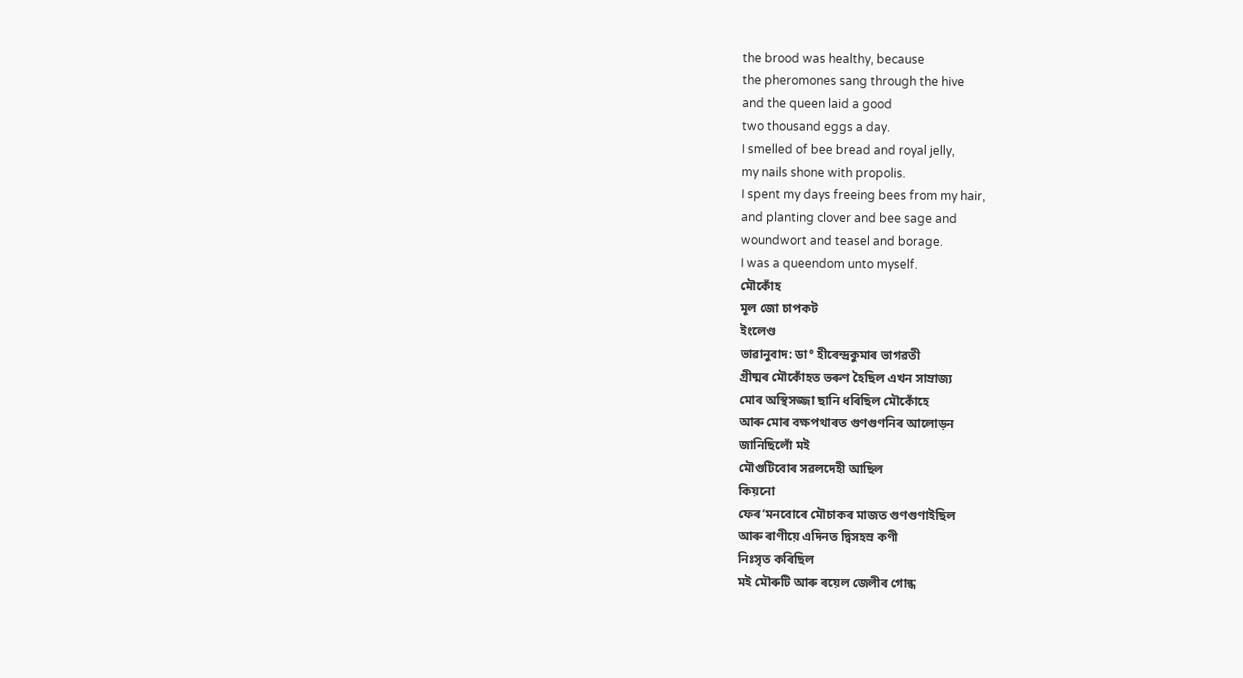the brood was healthy, because
the pheromones sang through the hive
and the queen laid a good
two thousand eggs a day.
I smelled of bee bread and royal jelly,
my nails shone with propolis.
I spent my days freeing bees from my hair,
and planting clover and bee sage and
woundwort and teasel and borage.
I was a queendom unto myself.
মৌকোঁহ
মূল জো চাপকট
ইংলেণ্ড
ভাৱানুবাদ: ডা° হীৰেন্দ্ৰকুমাৰ ভাগৱতী
গ্ৰীষ্মৰ মৌকোঁহত ভৰুণ হৈছিল এখন সাম্ৰাজ্য
মোৰ অস্থিসজ্জা ছানি ধৰিছিল মৌকোঁহে
আৰু মোৰ বক্ষপথাৰত গুণগুণনিৰ আলোড়ন
জানিছিলোঁ মই
মৌগুটিবোৰ সৱলদেহী আছিল
কিয়নো
ফেৰ’মনবোৰে মৌচাকৰ মাজত গুণগুণাইছিল
আৰু ৰাণীয়ে এদিনত দ্বিসহস্ৰ কণী
নিঃসৃত কৰিছিল
মই মৌৰুটি আৰু ৰয়েল জেলীৰ গোন্ধ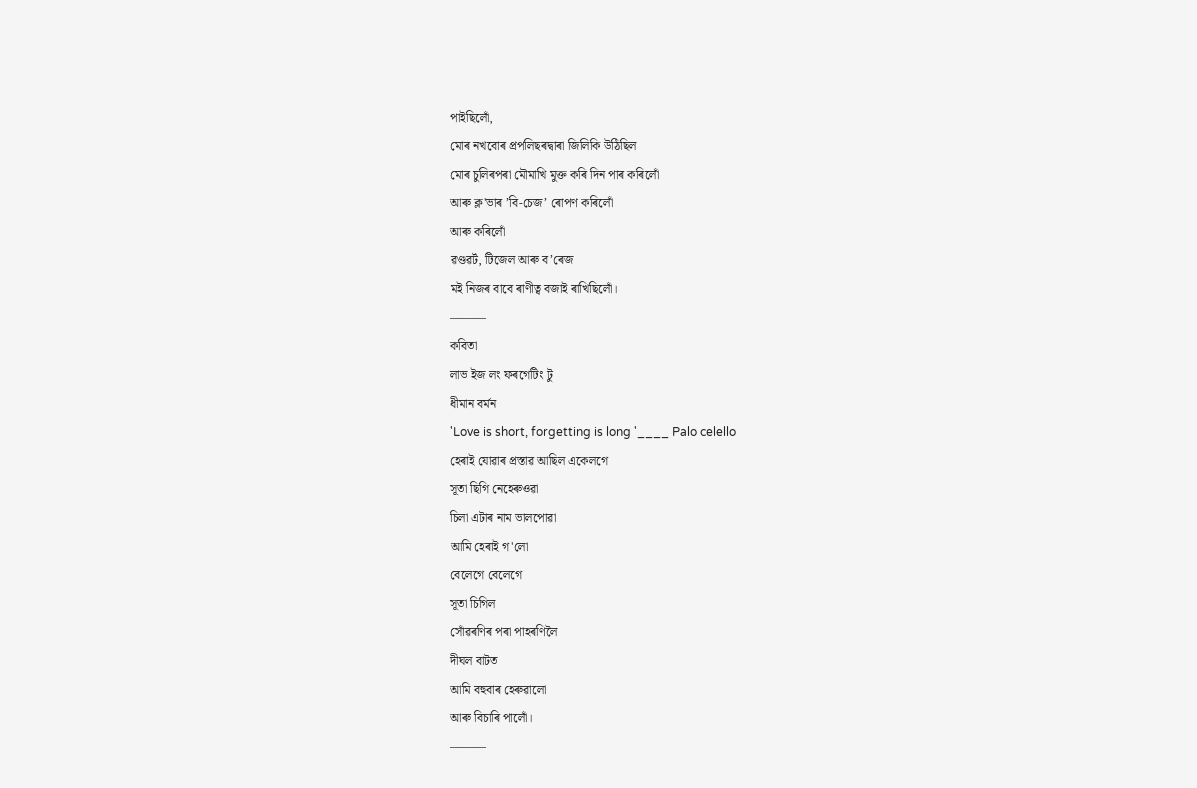পাইছিলোঁ,
মোৰ নখবোৰ প্ৰপলিছৰদ্বাৰা জিলিকি উঠিছিল
মোৰ চুলিৰপৰা মৌমাখি মুক্ত কৰি দিন পাৰ কৰিলোঁ
আৰু ক্ল'ভাৰ ’বি-চেজ’ ৰোপণ কৰিলোঁ
আৰু কৰিলোঁ
ৱণ্ডৱৰ্ট, টিজেল আৰু ব’ৰেজ
মই নিজৰ বাবে ৰাণীত্ব বজাই ৰাখিছিলোঁ।
———
কবিতা
লাভ ইজ লং ফৰগেটিং টু
ধীমান বৰ্মন
'Love is short, forgetting is long '____ Palo celello
হেৰাই যোৱাৰ প্ৰস্তাৱ আছিল একেলগে
সূতা ছিগি নেহেৰুওৱা
চিলা এটাৰ নাম ভালপোৱা
আমি হেৰাই গ'লো
বেলেগে বেলেগে
সূতা চিগিল
সোঁৱৰণিৰ পৰা পাহৰণিলৈ
দীঘল বাটত
আমি বহুবাৰ হেৰুৱালো
আৰু বিচাৰি পালোঁ।
———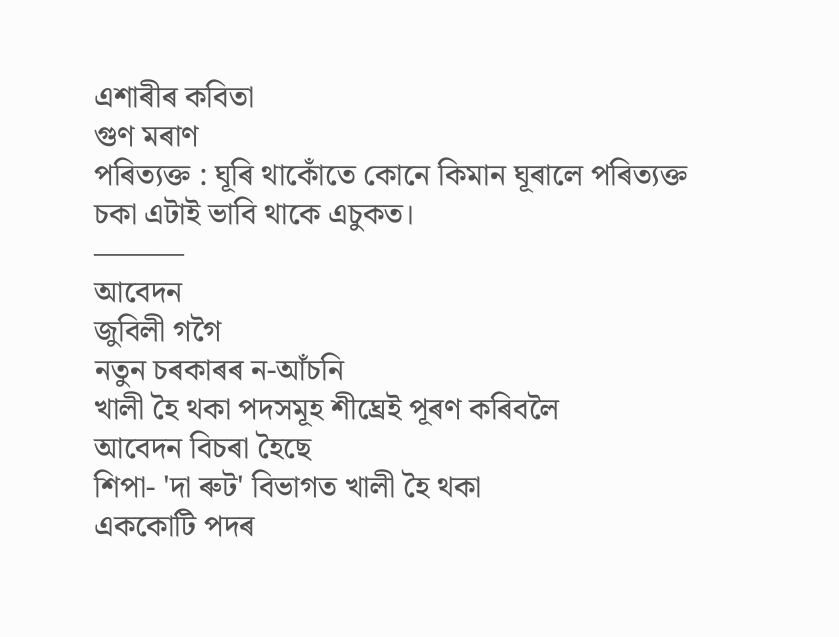এশাৰীৰ কবিতা
গুণ মৰাণ
পৰিত্যক্ত : ঘূৰি থাকোঁতে কোনে কিমান ঘূৰালে পৰিত্যক্ত চকা এটাই ভাবি থাকে এচুকত।
———
আবেদন
জুবিলী গগৈ
নতুন চৰকাৰৰ ন-আঁচনি
খালী হৈ থকা পদসমূহ শীঘ্ৰেই পূৰণ কৰিবলৈ
আবেদন বিচৰা হৈছে
শিপা- 'দা ৰুট' বিভাগত খালী হৈ থকা
এককোটি পদৰ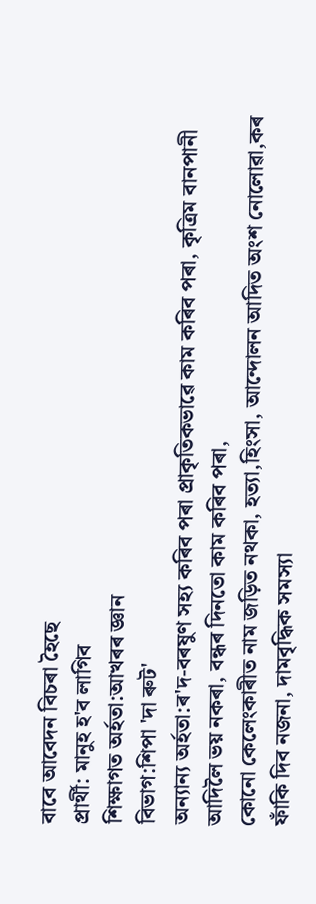বাবে আবেদন বিচৰা হৈছে
প্ৰাৰ্থী: মানুহ হ'ব লাগিব
শিক্ষাগত অৰ্হতা:আখৰৰ জ্ঞান
বিভাগ:শিপা 'দা ৰুট'
অন্যান্য অৰ্হতা:ৰ'দ-বৰষুণ সহ্য কৰিব পৰা প্ৰাকৃতিকভাৱে কাম কৰিব পৰা, কৃত্ৰিম বানপানী আদিলৈ ভয় নকৰা, বন্ধৰ দিনতো কাম কৰিব পৰা,
কোনো কেলেংকাৰীত নাম জড়িত নথকা, হত্যা,হিংসা, আন্দোলন আদিত অংশ নোলোৱা,কৰ ফাঁকি দিব নজনা, দামবৃদ্ধিক সমস্যা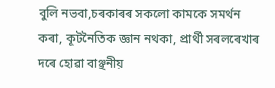বুলি নভবা,চৰকাৰৰ সকলো কামকে সমৰ্থন কৰা, কূটনৈতিক জ্ঞান নথকা, প্ৰাৰ্থী সৰলৰেখাৰ দৰে হোৱা বাঞ্ছনীয়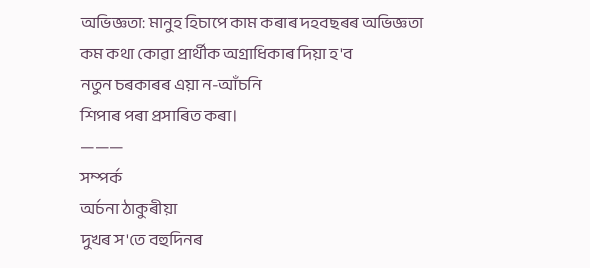অভিজ্ঞতা: মানুহ হিচাপে কাম কৰাৰ দহবছৰৰ অভিজ্ঞতা
কম কথা কোৱা প্ৰাৰ্থীক অগ্ৰাধিকাৰ দিয়া হ'ব
নতুন চৰকাৰৰ এয়া ন-আঁচনি
শিপাৰ পৰা প্ৰসাৰিত কৰা।
———
সম্পৰ্ক
অৰ্চনা ঠাকুৰীয়া
দুখৰ স'তে বহুদিনৰ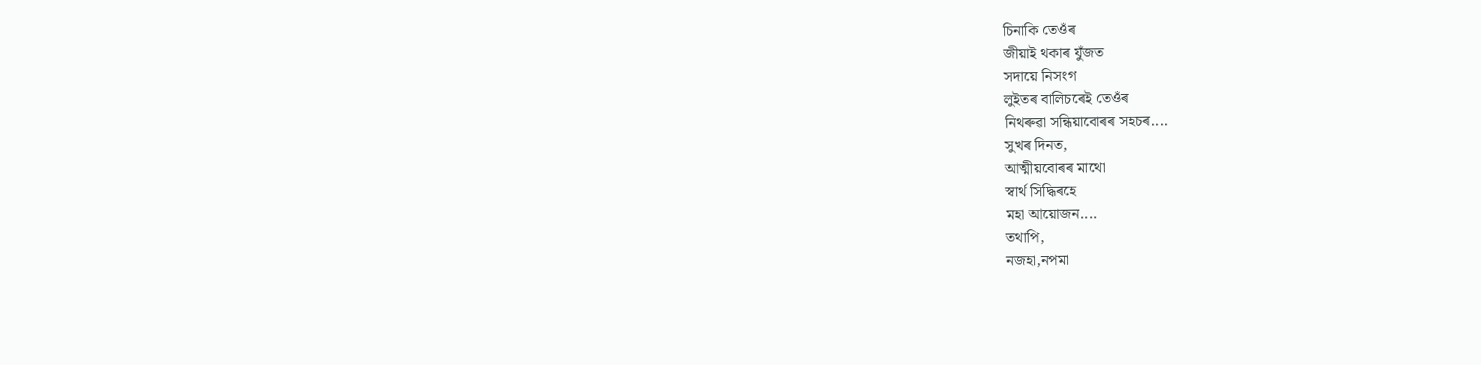চিনাকি তেওঁৰ
জীয়াই থকাৰ যুঁজত
সদায়ে নিসংগ
লুইতৰ বালিচৰেই তেওঁৰ
নিথৰুৱা সন্ধিয়াবোৰৰ সহচৰ....
সুখৰ দিনত,
আত্মীয়বোৰৰ মাথো
স্বাৰ্থ সিদ্ধিৰহে
মহা আয়োজন....
তথাপি,
নজহা,নপমা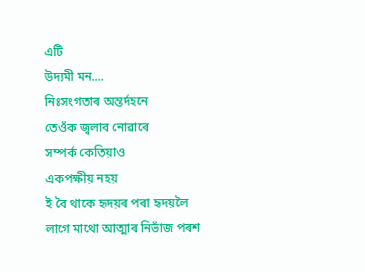এটি
উদ্যমী মন....
নিঃসংগতাৰ অন্তৰ্দহনে
তেওঁক জ্বলাব নোৱাৰে
সম্পৰ্ক কেতিয়াও
একপক্ষীয় নহয়
ই বৈ থাকে হৃদয়ৰ পৰা হৃদয়লৈ
লাগে মাথো আত্মাৰ নিভাঁজ পৰশ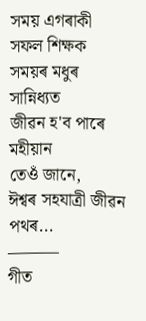সময় এগৰাকী সফল শিক্ষক
সময়ৰ মধুৰ সান্নিধ্যত
জীৱন হ'ব পাৰে মহীয়ান
তেওঁ জানে,
ঈশ্বৰ সহযাত্ৰী জীৱন পথৰ...
———
গীত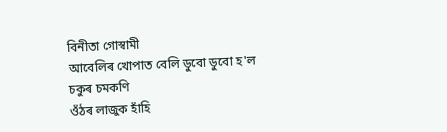বিনীতা গোস্বামী
আবেলিৰ খোপাত বেলি ডুবো ডুবো হ'ল
চকুৰ চমকণি
ওঁঠৰ লাজুক হাঁহি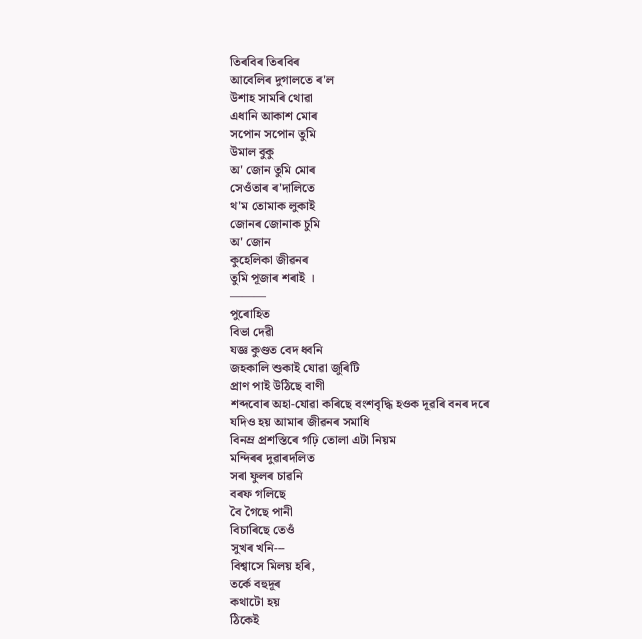তিৰবিৰ তিৰবিৰ
আবেলিৰ দুগালতে ৰ'ল
উশাহ সামৰি থোৱা
এধানি আকাশ মোৰ
সপোন সপোন তুমি
উমাল বুকু
অ' জোন তুমি মোৰ
সেওঁতাৰ ৰ'দালিতে
থ'ম তোমাক লুকাই
জোনৰ জোনাক চুমি
অ' জোন
কুহেলিকা জীৱনৰ
তুমি পূজাৰ শৰাই ।
———
পুৰোহিত
বিভা দেৱী
যজ্ঞ কুণ্ডত বেদ ধ্বনি
জহকালি শুকাই যোৱা জুৰিটি
প্ৰাণ পাই উঠিছে বাণী
শব্দবোৰ অহা-যোৱা কৰিছে বংশবৃদ্ধি হওক দূৱৰি বনৰ দৰে
যদিও হয় আমাৰ জীৱনৰ সমাধি
বিনম্ৰ প্ৰশস্তিৰে গঢ়ি তোলা এটা নিয়ম
মন্দিৰৰ দুৱাৰদলিত
সৰা ফুলৰ চাৱনি
বৰফ গলিছে
বৈ গৈছে পানী
বিচাৰিছে তেওঁ
সুখৰ খনি---
বিশ্বাসে মিলয় হৰি,
তৰ্কে বহুদূৰ
কথাটো হয়
ঠিকেই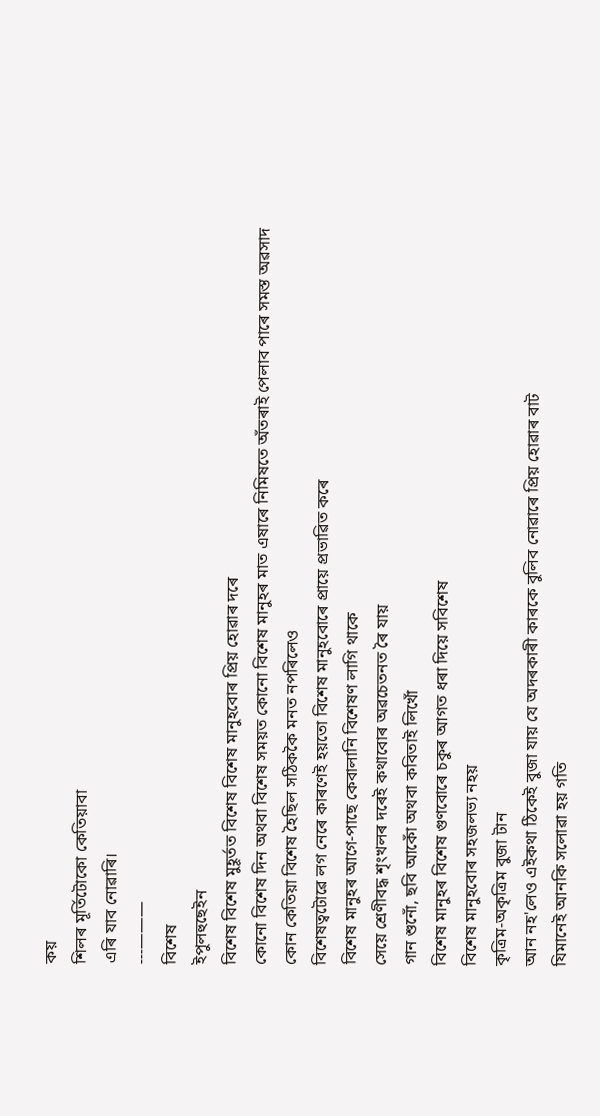কয়
শিলৰ মূৰ্তিটোকো কেতিয়াবা
এৰি যাব নোৱাৰি।
---———
বিশেষ
ইপুলহুছেইন
বিশেষ বিশেষ মুহূৰ্তত বিশেষ বিশেষ মানুহবোৰ প্ৰিয় হোৱাৰ দৰে
কোনো বিশেষ দিন অথবা বিশেষ সময়ত কোনো বিশেষ মানুহৰ মাত এষাৰে নিমিষতে অঁতৰাই পেলাব পাৰে সমস্ত অৱসাদ
কোন কেতিয়া বিশেষ হৈছিল সঠিককৈ মনত নপৰিলেও
বিশেষত্বটোৱে লগ নেৰে কাৰণেই হয়তো বিশেষ মানুহবোৰে প্ৰায়ে প্ৰভাৱিত কৰে
বিশেষ মানুহৰ আগে-পাছে কেবালানি বিশেষণ লাগি থাকে
সেয়ে শ্ৰেণীবদ্ধ শৃংখলৰ দৰেই কথাবোৰ অৱচেতনত ৰৈ যায়
গান শুনোঁ, ছবি আকোঁ অথবা কবিতাই লিখোঁ
বিশেষ মানুহৰ বিশেষ গুণবোৰে চকুৰ আগত ধৰা দিয়ে সবিশেষ
বিশেষ মানুহবোৰ সহজলভ্য নহয়
কৃত্ৰিম-অকৃত্ৰিম বুজা টান
আন নহ'লেও এইকথা ঠিকেই বুজা যায় যে অদৰকাৰী কাৰকে বুলিব নোৱাৰে প্ৰিয় হোৱাৰ বাট
যিমানেই আনকি সলোৱা হয় গতি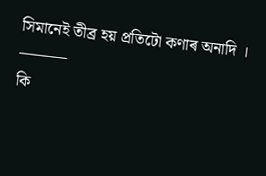সিমানেই তীব্ৰ হয় প্ৰতিটো কণাৰ অনাদি ।
———
কি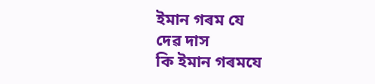ইমান গৰম যে
দেৱ দাস
কি ইমান গৰমযে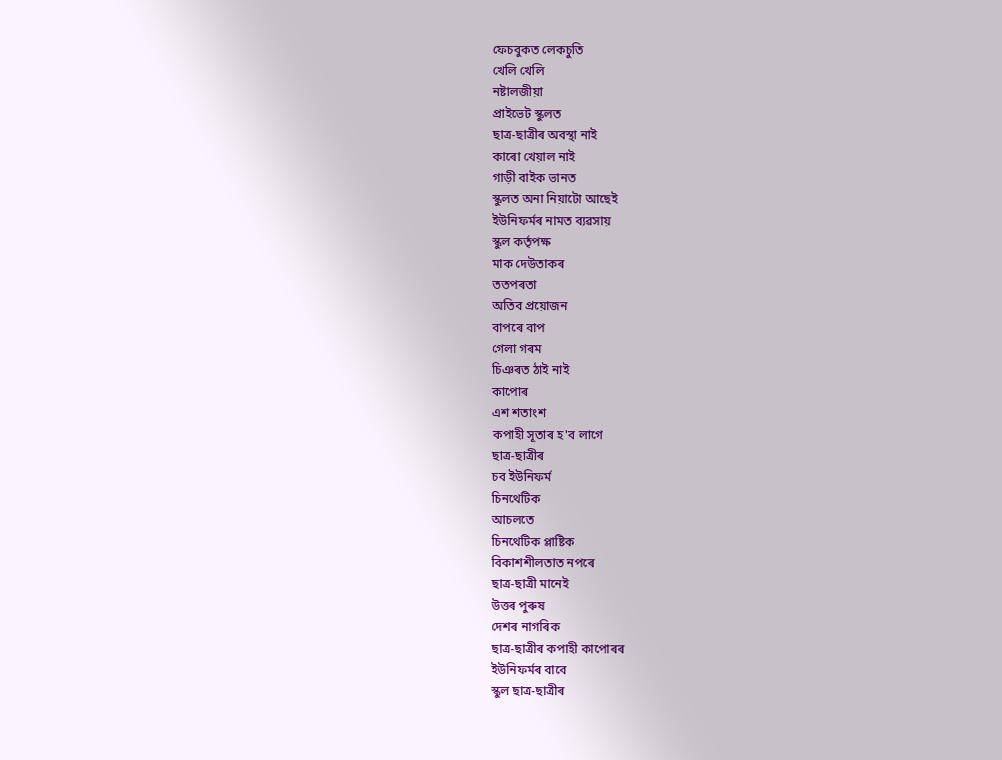ফেচবুকত লেকচুতি
খেলি খেলি
নষ্টালজীয়া
প্ৰাইভেট স্কুলত
ছাত্ৰ-ছাত্ৰীৰ অবস্থা নাই
কাৰো খেয়াল নাই
গাড়ী বাইক ভানত
স্কুলত অনা নিয়াটো আছেই
ইউনিফৰ্মৰ নামত ব্যৱসায়
স্কুল কৰ্তৃপক্ষ
মাক দেউতাকৰ
ততপৰতা
অতিব প্ৰয়োজন
বাপৰে বাপ
গেলা গৰম
চিঞৰত ঠাই নাই
কাপোৰ
এশ শতাংশ
কপাহী সূতাৰ হ'ব লাগে
ছাত্ৰ-ছাত্ৰীৰ
চব ইউনিফৰ্ম
চিনথেটিক
আচলতে
চিনথেটিক প্লাষ্টিক
বিকাশশীলতাত নপৰে
ছাত্ৰ-ছাত্ৰী মানেই
উত্তৰ পুৰুষ
দেশৰ নাগৰিক
ছাত্ৰ-ছাত্ৰীৰ কপাহী কাপোৰৰ
ইউনিফৰ্মৰ বাবে
স্কুল ছাত্ৰ-ছাত্ৰীৰ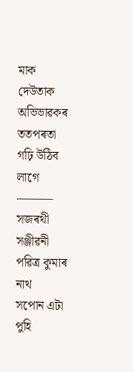মাক দেউতাক অভিভাৱকৰ
ততপৰতা গঢ়ি উঠিব লাগে
———
সজৰথী সঞ্জীৱনী
পৱিত্ৰ কুমাৰ নাথ
সপোন এটা পুহি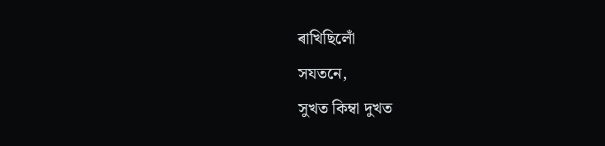ৰাখিছিলোঁ
সযতনে,
সুখত কিম্বা দুখত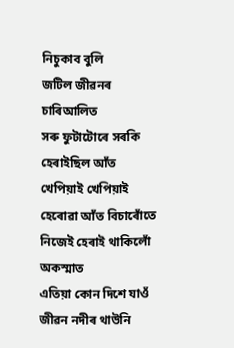নিচুকাব বুলি
জটিল জীৱনৰ চাৰিআলিত
সৰু ফুটাটোৰে সৰকি
হেৰাইছিল আঁত
খেপিয়াই খেপিয়াই
হেৰোৱা আঁত বিচাৰোঁতে
নিজেই হেৰাই থাকিলোঁ অকস্মাত
এতিয়া কোন দিশে যাওঁ
জীৱন নদীৰ থাউনি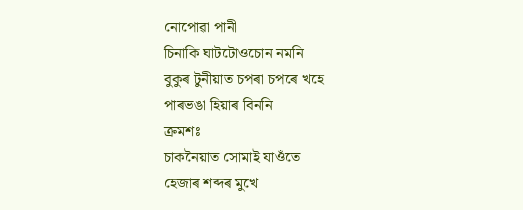নোপোৱা পানী
চিনাকি ঘাটটোওচোন নমনি
বুকুৰ টুনীয়াত চপৰা চপৰে খহে
পাৰভঙা হিয়াৰ বিননি
ক্ৰমশঃ
চাকনৈয়াত সোমাই যাওঁতে
হেজাৰ শব্দৰ মুখে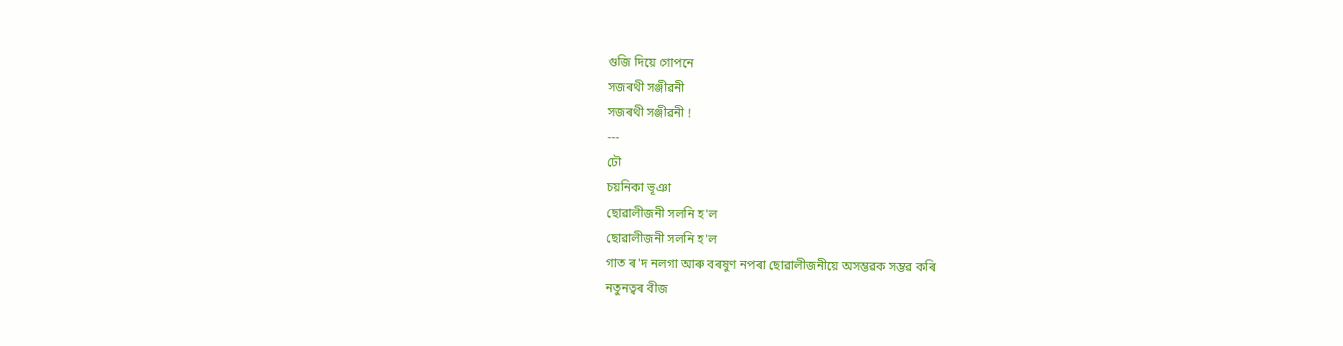গুজি দিয়ে গোপনে
সজৰথী সঞ্জীৱনী
সজৰথী সঞ্জীৱনী !
---
ঢৌ
চয়নিকা ভূঞা
ছোৱালীজনী সলনি হ'ল
ছোৱালীজনী সলনি হ'ল
গাত ৰ'দ নলগা আৰু বৰষুণ নপৰা ছোৱালীজনীয়ে অসম্ভৱক সম্ভৱ কৰি
নতুনত্বৰ বীজ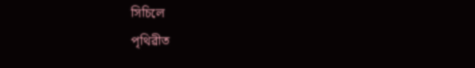সিচিলে
পৃথিৱীত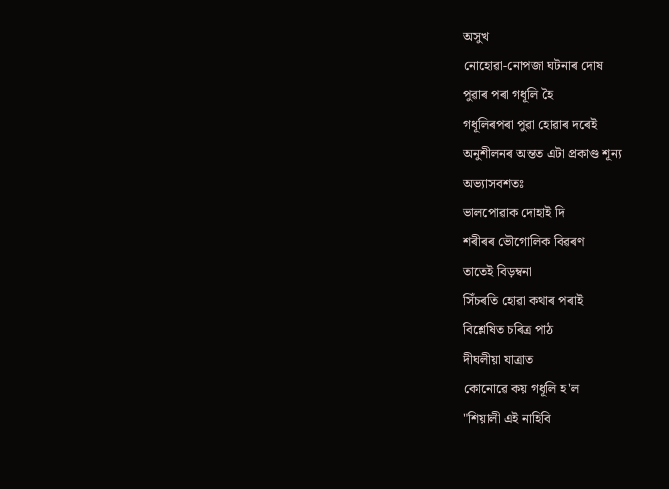অসুখ
নোহোৱা-নোপজা ঘটনাৰ দোষ
পুৱাৰ পৰা গধূলি হৈ
গধূলিৰপৰা পুৱা হোৱাৰ দৰেই
অনুশীলনৰ অন্তত এটা প্ৰকাণ্ড শূন্য
অভ্যাসবশতঃ
ভালপোৱাক দোহাই দি
শৰীৰৰ ভৌগোলিক বিৱৰণ
তাতেই বিড়ম্বনা
সিঁচৰতি হোৱা কথাৰ পৰাই
বিশ্লেষিত চৰিত্ৰ পাঠ
দীঘলীয়া যাত্ৰাত
কোনোৱে কয় গধূলি হ'ল
"শিয়ালী এই নাহিবি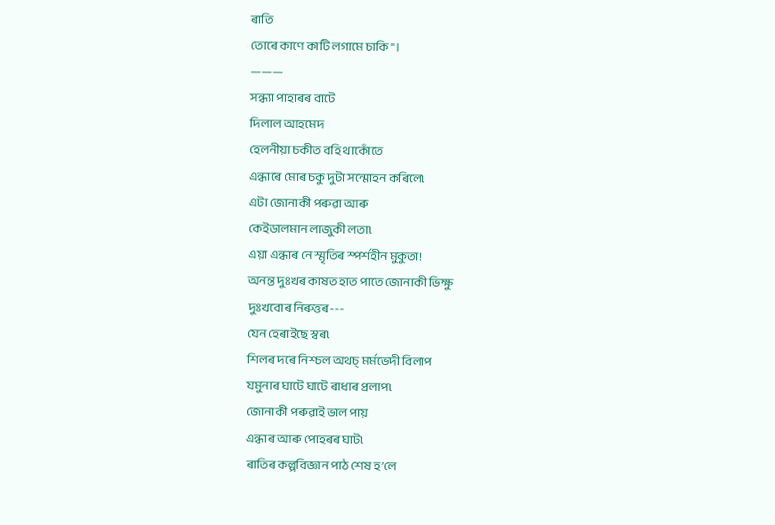ৰাতি
তোৰে কাণে কাটি লগামে চাকি"।
———
সন্ধ্যা পাহাৰৰ বাটে
দিলাল আহমেদ
হেলনীয়া চকীত বহি থাকোঁতে
এন্ধাৰে মোৰ চকু দুটা সন্মোহন কৰিলে৷
এটা জোনাকী পৰুৱা আৰু
কেইডালমান লাজুকী লতা৷
এয়া এন্ধাৰ নে স্মৃতিৰ স্পৰ্শহীন মুকুতা!
অনন্ত দুঃখৰ কাষত হাত পাতে জোনাকী ভিক্ষু
দুঃখবোৰ নিৰুত্তৰ---
যেন হেৰাইছে স্বৰ৷
শিলৰ দৰে নিশ্চল অথচ্ মৰ্মভেদী বিলাপ
যমুনাৰ ঘাটে ঘাটে ৰাধাৰ প্ৰলাপ৷
জোনাকী পৰুৱাই ভাল পায়
এন্ধাৰ আৰু পোহৰৰ ঘাট৷
ৰাতিৰ কল্পবিজ্ঞান পাঠ শেষ হ’লে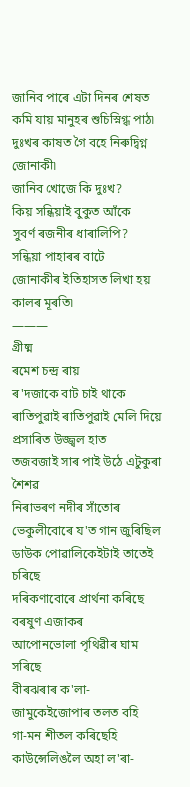জানিব পাৰে এটা দিনৰ শেষত
কমি যায় মানুহৰ শুচিস্নিগ্ধ পাঠ৷
দুঃখৰ কাষত গৈ বহে নিৰুদ্বিগ্ন জোনাকী৷
জানিব খোজে কি দুঃখ?
কিয় সন্ধিয়াই বুকুত আঁকে
সুবৰ্ণ ৰজনীৰ ধাৰালিপি?
সন্ধিয়া পাহাৰৰ বাটে
জোনাকীৰ ইতিহাসত লিখা হয় কালৰ মূৰতি৷
———
গ্ৰীষ্ম
ৰমেশ চন্দ্ৰ ৰায়
ৰ'দজাকে বাট চাই থাকে
ৰাতিপুৱাই ৰাতিপুৱাই মেলি দিয়ে
প্ৰসাৰিত উজ্জ্বল হাত
তজবজাই সাৰ পাই উঠে এটুকুৰা শৈশৱ
নিৰাভৰণ নদীৰ সাঁতোৰ
ভেকুলীবোৰে য'ত গান জুৰিছিল
ডাউক পোৱালিকেইটাই তাতেই চৰিছে
দৰিকণাবোৰে প্ৰাৰ্থনা কৰিছে
বৰষুণ এজাকৰ
আপোনভোলা পৃথিৱীৰ ঘাম সৰিছে
বীৰঝৰাৰ ক'লা-জামুকেইজোপাৰ তলত বহি
গা-মন শীতল কৰিছেহি
কাউন্সেলিঙলৈ অহা ল'ৰা-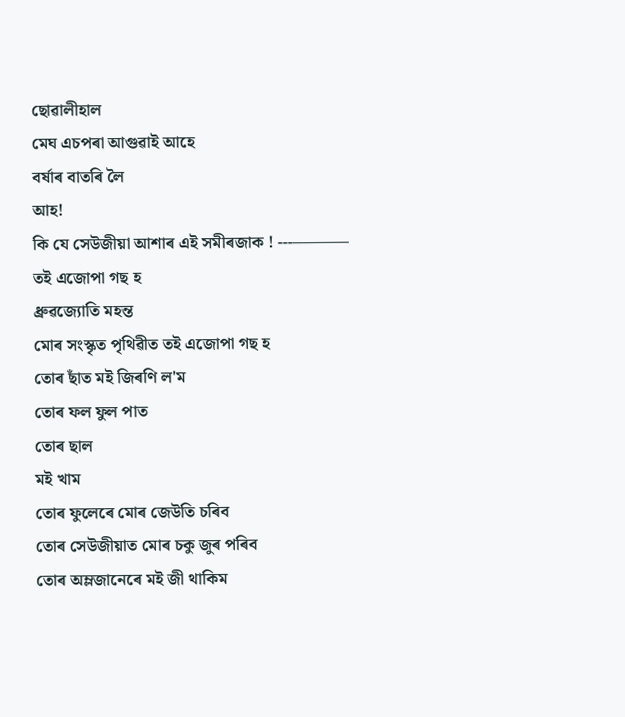ছোৱালীহাল
মেঘ এচপৰা আগুৱাই আহে
বৰ্ষাৰ বাতৰি লৈ
আহ!
কি যে সেউজীয়া আশাৰ এই সমীৰজাক ! ---–––——
তই এজোপা গছ হ
ধ্ৰুৱজ্যোতি মহন্ত
মোৰ সংস্কৃত পৃথিৱীত তই এজোপা গছ হ
তোৰ ছাঁত মই জিৰণি ল'ম
তোৰ ফল ফুল পাত
তোৰ ছাল
মই খাম
তোৰ ফুলেৰে মোৰ জেউতি চৰিব
তোৰ সেউজীয়াত মোৰ চকু জুৰ পৰিব
তোৰ অম্লজানেৰে মই জী থাকিম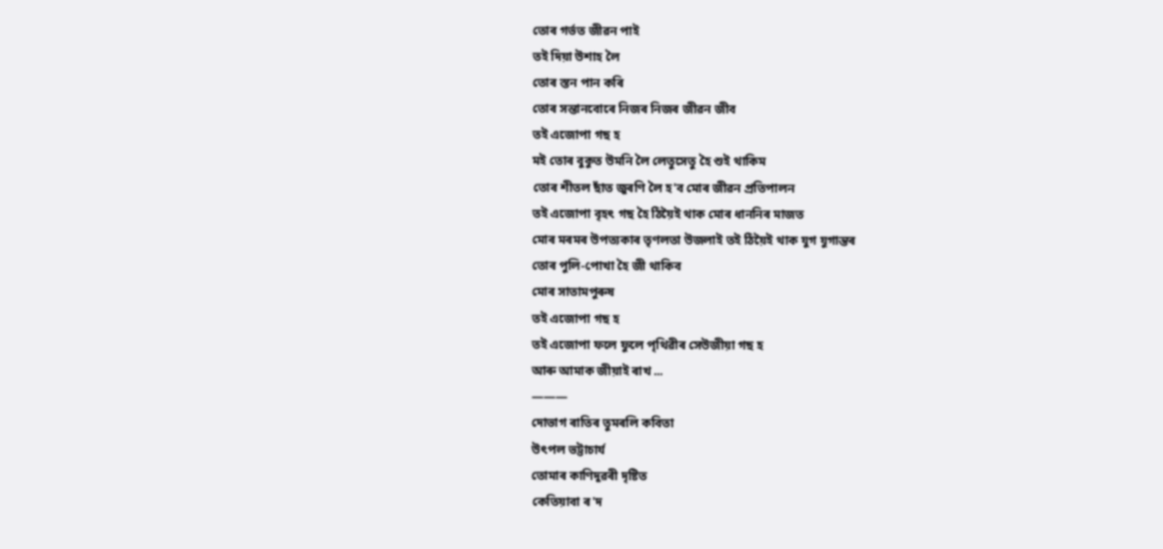তোৰ গৰ্ভত জীৱন পাই
তই দিয়া উশাহ লৈ
তোৰ স্তন পান কৰি
তোৰ সন্তানবোৰে নিজৰ নিজৰ জীৱন জীব
তই এজোপা গছ হ
মই তোৰ বুকুত উমনি লৈ লেতুসেতু হৈ শুই থাকিম
তোৰ শীতল ছাঁত জুৰণি লৈ হ'ব মোৰ জীৱন প্ৰতিপালন
তই এজোপা বৃহৎ গছ হৈ ঠিয়ৈই থাক মোৰ ধাননিৰ মাজত
মোৰ মৰমৰ উপত্যকাৰ তৃণলতা উজলাই তই ঠিয়ৈই থাক যুগ যুগান্তৰ
তোৰ পুলি-পোখা হৈ জী থাকিব
মোৰ সাতামপুৰুষ
তই এজোপা গছ হ
তই এজোপা ফলে ফুলে পৃথিৱীৰ সেউজীয়া গছ হ
আৰু আমাক জীয়াই ৰাখ ...
———
দোভাগ ৰাতিৰ তুমৰলি কবিতা
উৎপল ভট্টাচাৰ্য
তোমাৰ কাণিদুৱৰী দৃষ্টিত
কেতিয়াবা ৰ'দ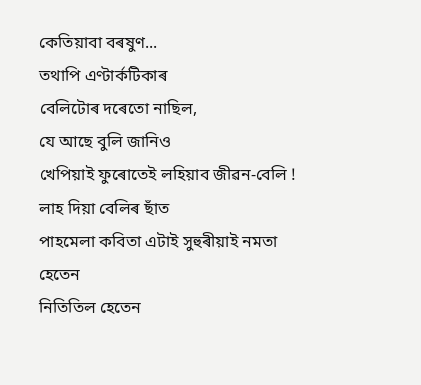কেতিয়াবা বৰষুণ...
তথাপি এণ্টাৰ্কটিকাৰ
বেলিটোৰ দৰেতো নাছিল,
যে আছে বুলি জানিও
খেপিয়াই ফুৰোতেই লহিয়াব জীৱন-বেলি !
লাহ দিয়া বেলিৰ ছাঁত
পাহমেলা কবিতা এটাই সুহুৰীয়াই নমতা হেতেন
নিতিতিল হেতেন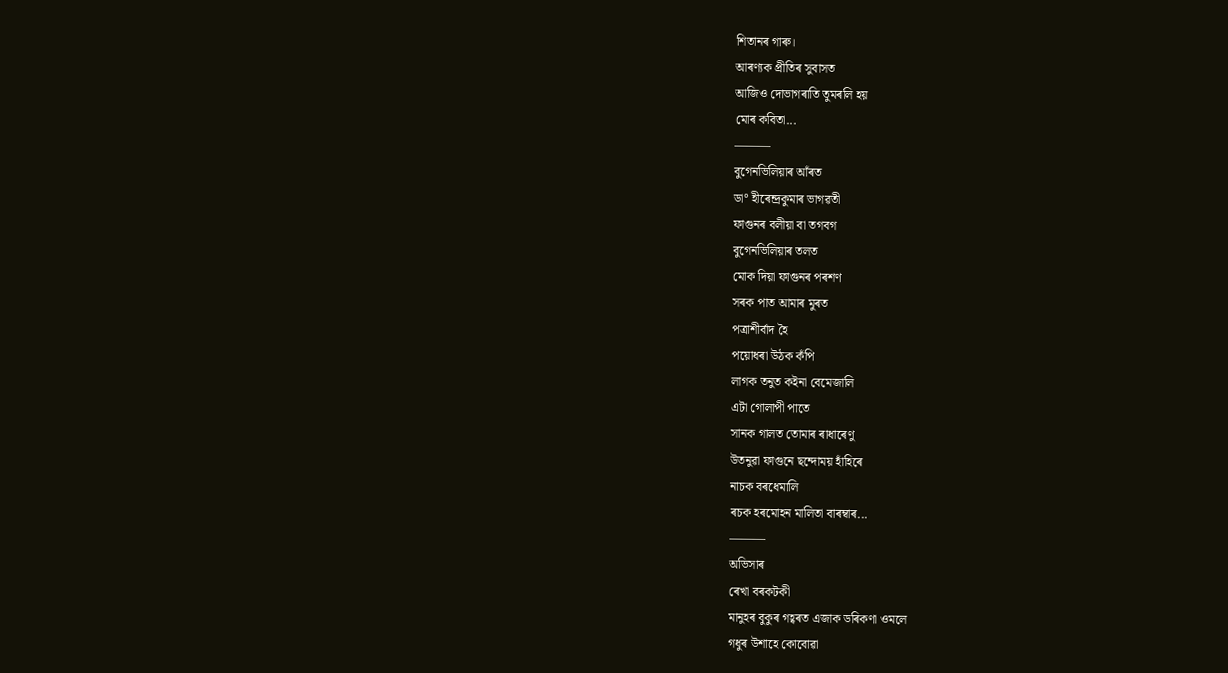শিতানৰ গাৰু।
আৰণ্যক প্ৰীতিৰ সুবাসত
আজিও দোভাগৰাতি তুমৰলি হয়
মোৰ কবিতা...
———
বুগেনভিলিয়াৰ আঁৰত
ডা° হীৰেন্দ্ৰকুমাৰ ভাগৱতী
ফাগুনৰ বলীয়া বা তগবগ
বুগেনভিলিয়াৰ তলত
মোক দিয়া ফাগুনৰ পৰশণ
সৰক পাত আমাৰ মুৰত
পত্ৰাশীৰ্বাদ হৈ
পয়োধৰা উঠক কঁপি
লাগক তনুত কইনা বেমেজালি
এটা গোলাপী পাতে
সানক গালত তোমাৰ ৰাধাৰেণু
উতনুৱা ফাগুনে ছন্দোময় হাঁহিৰে
নাচক বৰধেমালি
ৰচক হৰমোহন মালিতা বাৰম্বাৰ...
———
অভিসাৰ
ৰেখা বৰকটকী
মানুহৰ বুকুৰ গহ্বৰত এজাক ডৰিকণা ওমলে
গধুৰ উশাহে কোবোৱা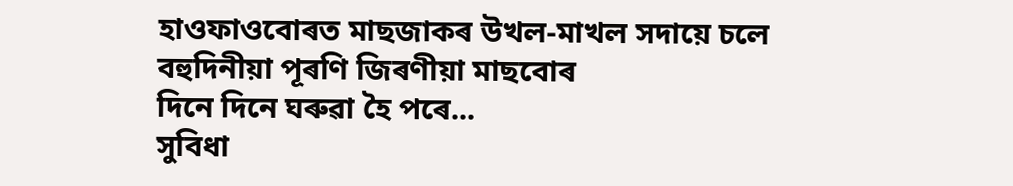হাওফাওবোৰত মাছজাকৰ উখল-মাখল সদায়ে চলে
বহুদিনীয়া পূৰণি জিৰণীয়া মাছবোৰ
দিনে দিনে ঘৰুৱা হৈ পৰে...
সুবিধা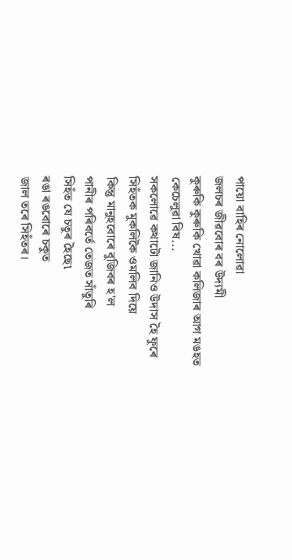পায়ো বাহিৰ নোলোৱা
জলচৰ জীৱবোৰ বৰ উদ্যমী
কুৰুকি কুৰুকি খোৱা কলিজাৰ আগ মঙহত
কেচেলুৱা বিষ...
সকলোৱে কথাটো জানিও উদাস হৈ ফুৰে
সিহঁতক মুকলিকৈ ওমলিব দিয়ে
কিন্তু মানুহবোৰে বুজিবৰ হ'ল
পানীৰ পৰিবৰ্তে তেজত সাঁতুৰি
সিহঁত যে চতুৰ হৈছে৷
ৰঙা ৰঙবোৰে চকুত
জাল তৰে সিহঁতৰ।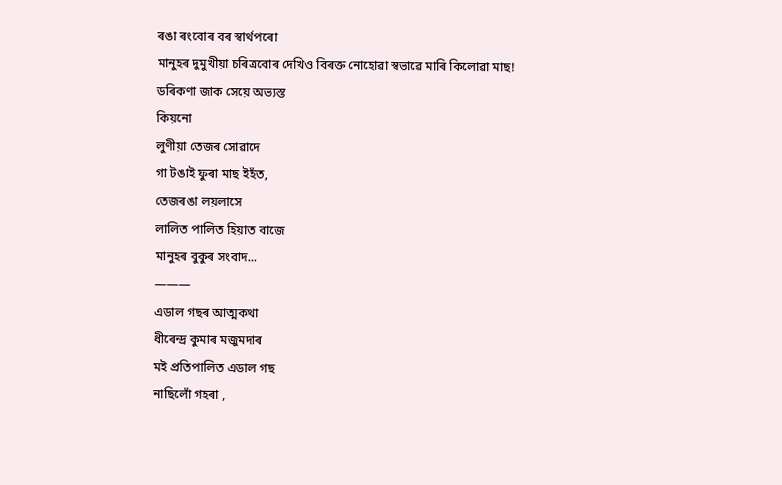ৰঙা ৰংবোৰ বৰ স্বাৰ্থপৰো
মানুহৰ দুমুখীয়া চৰিত্ৰবোৰ দেখিও বিৰক্ত নোহোৱা স্বভাৱে মাৰি কিলোৱা মাছ!
ডৰিকণা জাক সেয়ে অভ্যস্ত
কিয়নো
লুণীয়া তেজৰ সোৱাদে
গা টঙাই ফুৰা মাছ ইহঁত,
তেজৰঙা লয়লাসে
লালিত পালিত হিয়াত বাজে
মানুহৰ বুকুৰ সংবাদ...
———
এডাল গছৰ আত্মকথা
ধীৰেন্দ্ৰ কুমাৰ মজুমদাৰ
মই প্ৰতিপালিত এডাল গছ
নাছিলোঁ গহৰা ,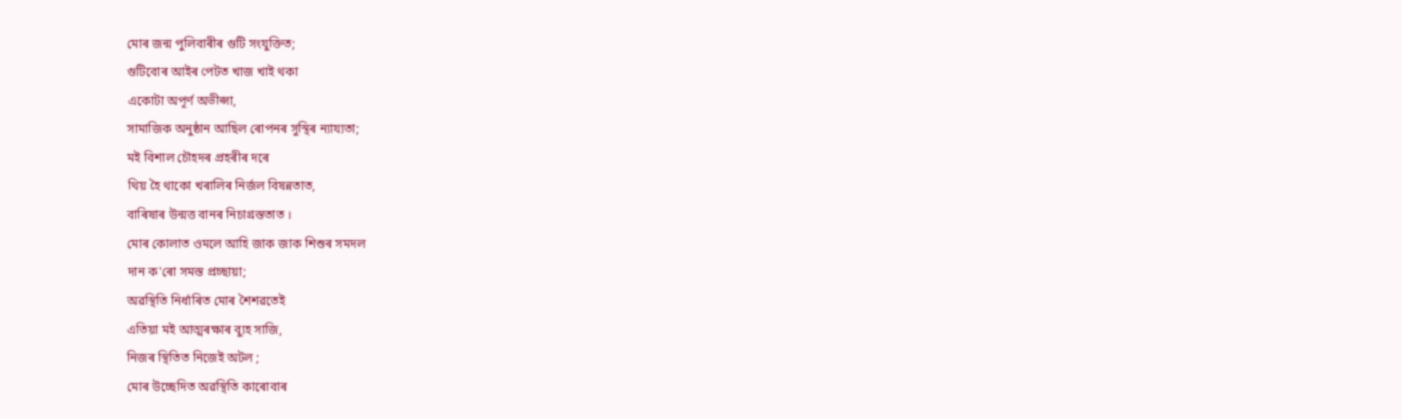মোৰ জন্ম পুলিবাৰীৰ গুটি সংযুক্তিত;
গুটিবোৰ আইৰ পেটত খাজ খাই থকা
একোটা অপূৰ্ণ অভীপ্সা,
সামাজিক অনুষ্ঠান আছিল ৰোপনৰ সুস্থিৰ ন্যায্যতা;
মই বিশাল চৌহদৰ প্ৰহৰীৰ দৰে
থিয় হৈ থাকো খৰালিৰ নিৰ্জল বিষন্নতাত,
বাৰিষাৰ উন্মত্ত বানৰ নিচাগ্ৰস্ততাত ।
মোৰ কোলাত ওমলে আহি জাক জাক শিশুৰ সমদল
দান ক'ৰো সমস্ত প্ৰচ্ছায়া;
অৱস্থিতি নিৰ্ধাৰিত মোৰ শৈশৱতেই
এতিয়া মই আত্মৰক্ষাৰ ব্যুহ সাজি,
নিজৰ স্থিতিত নিজেই অটল ;
মোৰ উচ্ছেদিত অৱস্থিতি কাৰোবাৰ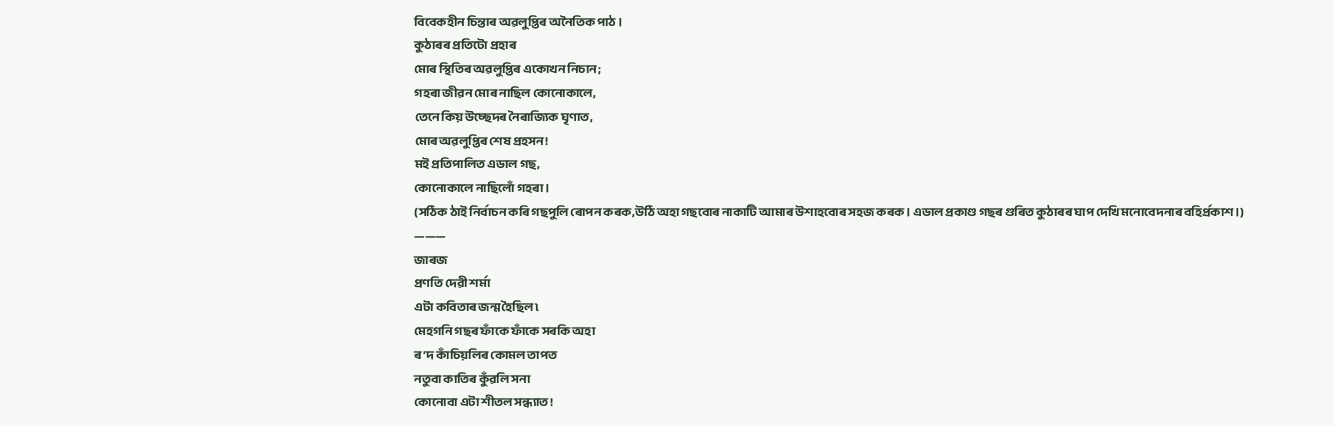বিবেকহীন চিন্তাৰ অৱলুপ্তিৰ অনৈতিক পাঠ ।
কুঠাৰৰ প্ৰতিটো প্ৰহাৰ
মোৰ স্থিতিৰ অৱলুপ্তিৰ একোখন নিচান ;
গহৰা জীৱন মোৰ নাছিল কোনোকালে,
তেনে কিয় উচ্ছেদৰ নৈৰাজ্যিক ঘৃণাত,
মোৰ অৱলুপ্তিৰ শেষ প্ৰহসন!
মই প্ৰতিপালিত এডাল গছ,
কোনোকালে নাছিলোঁ গহৰা ।
(সঠিক ঠাই নিৰ্বাচন কৰি গছপুলি ৰোপন কৰক,উঠি অহা গছবোৰ নাকাটি আমাৰ উশাহবোৰ সহজ কৰক । এডাল প্ৰকাণ্ড গছৰ গুৰিত কুঠাৰৰ ঘাপ দেখি মনোবেদনাৰ বহিৰ্প্ৰকাশ ।)
———
জাৰজ
প্ৰণতি দেৱী শৰ্মা
এটা কবিতাৰ জন্ম হৈছিল ৷
মেহগনি গছৰ ফাঁকে ফাঁকে সৰকি অহা
ৰ’দ কাঁচিয়লিৰ কোমল তাপত
নতুবা কাতিৰ কুঁৱলি সনা
কোনোবা এটা শীতল সন্ধ্যাত !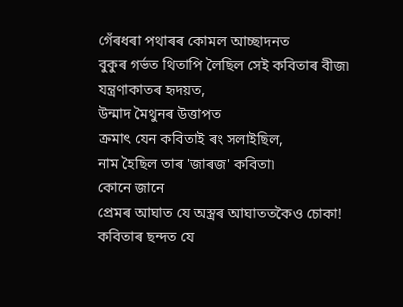গেঁৰধৰা পথাৰৰ কোমল আচ্ছাদনত
বুকুৰ গৰ্ভত থিতাপি লৈছিল সেই কবিতাৰ বীজ৷
যন্ত্ৰণাকাতৰ হৃদয়ত,
উন্মাদ মৈথুনৰ উত্তাপত
ক্ৰমাৎ যেন কবিতাই ৰং সলাইছিল,
নাম হৈছিল তাৰ 'জাৰজ' কবিতা৷
কোনে জানে
প্ৰেমৰ আঘাত যে অস্ত্ৰৰ আঘাততকৈও চোকা!
কবিতাৰ ছন্দত যে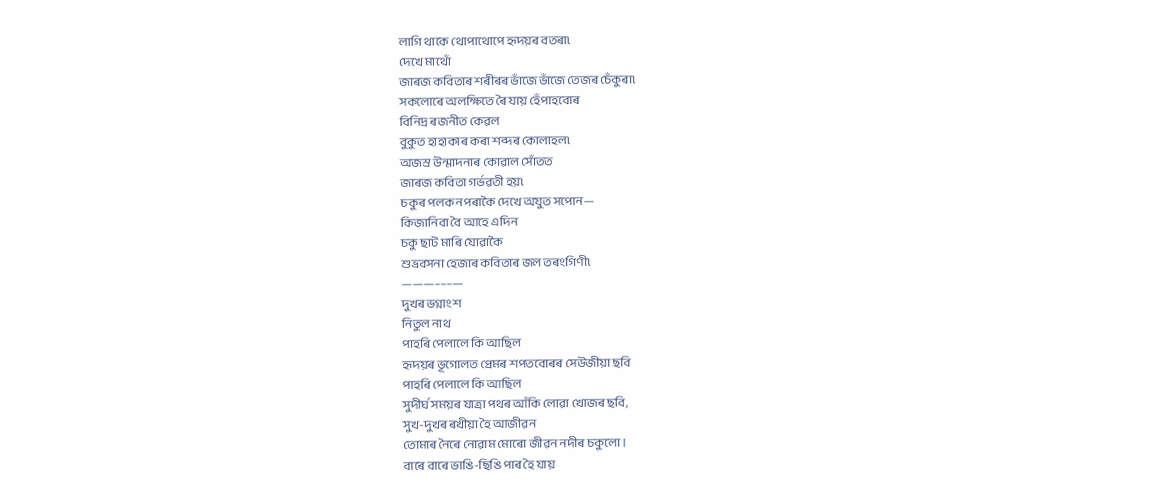লাগি থাকে থোপাথোপে হৃদয়ৰ বতৰা৷
দেখে মাথোঁ
জাৰজ কবিতাৰ শৰীৰৰ ভাঁজে ভাঁজে তেজৰ চেঁকুৰা৷
সকলোৰে অলক্ষিতে ৰৈ যায় হেঁপাহবোৰ
বিনিদ্ৰ ৰজনীত কেৱল
বুকুত হাহাকাৰ কৰা শব্দৰ কোলাহল৷
অজস্ৰ উন্মাদনাৰ কোৱাল সোঁতত
জাৰজ কবিতা গৰ্ভৱতী হয়৷
চকুৰ পলক নপৰাকৈ দেখে অযুত সপোন—
কিজানিবা বৈ আহে এদিন
চকু ছাট মাৰি যোৱাকৈ
শুভ্ৰবসনা হেজাৰ কবিতাৰ জল তৰংগিণী৷
———–––—
দুখৰ ভগ্নাংশ
নিতুল নাথ
পাহৰি পেলালে কি আছিল
হৃদয়ৰ ভূগোলত প্ৰেমৰ শপতবোৰৰ সেউজীয়া ছবি
পাহৰি পেলালে কি আছিল
সুদীর্ঘ সময়ৰ যাত্রা পথৰ আঁকি লোৱা খোজৰ ছবি,
সুখ-দুখৰ ৰখীয়া হৈ আজীৱন
তোমাৰ নৈৰে নোৱাম মোৰো জীৱন নদীৰ চকুলো ।
বাৰে বাৰে ভাঙি-ছিঙি পাৰ হৈ যায়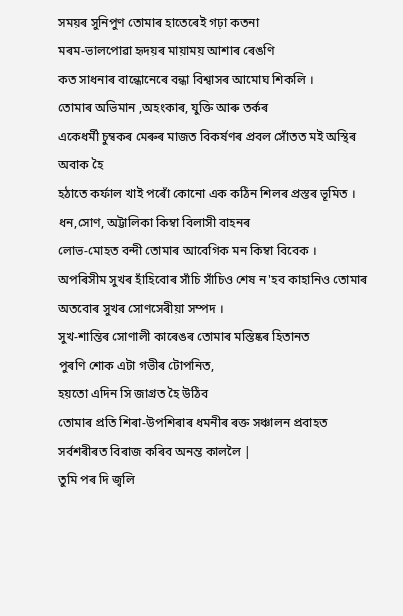সময়ৰ সুনিপুণ তোমাৰ হাতেৰেই গঢ়া কতনা
মৰম-ভালপোৱা হৃদয়ৰ মায়াময় আশাৰ ৰেঙণি
কত সাধনাৰ বান্ধোনেৰে বন্ধা বিশ্বাসৰ আমোঘ শিকলি ।
তোমাৰ অভিমান ,অহংকাৰ, যুক্তি আৰু তৰ্কৰ
একেধর্মী চুম্বকৰ মেৰুৰ মাজত বিকৰ্ষণৰ প্রবল সোঁতত মই অস্থিৰ অবাক হৈ
হঠাতে কর্ফাল খাই পৰোঁ কোনো এক কঠিন শিলৰ প্ৰস্তৰ ভূমিত ।
ধন,সোণ, অট্টালিকা কিম্বা বিলাসী বাহনৰ
লোভ-মোহত বন্দী তোমাৰ আবেগিক মন কিম্বা বিবেক ।
অপৰিসীম সুখৰ হাঁহিবোৰ সাঁচি সাঁচিও শেষ ন'হব কাহানিও তোমাৰ
অতবোৰ সুখৰ সোণসেৰীয়া সম্পদ ।
সুখ-শান্তিৰ সোণালী কাৰেঙৰ তোমাৰ মস্তিষ্কৰ হিতানত
পুৰণি শোক এটা গভীৰ টোপনিত,
হয়তো এদিন সি জাগ্রত হৈ উঠিব
তোমাৰ প্রতি শিৰা-উপশিৰাৰ ধমনীৰ ৰক্ত সঞ্চালন প্রবাহত
সৰ্বশৰীৰত বিৰাজ কৰিব অনন্ত কাললৈ |
তুমি পৰ দি জ্বলি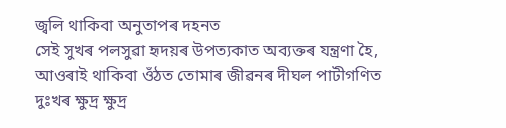জ্বলি থাকিবা অনুতাপৰ দহনত
সেই সুখৰ পলসুৱা হৃদয়ৰ উপত্যকাত অব্যক্তৰ যন্ত্রণা হৈ,
আওৰাই থাকিবা ওঁঠত তোমাৰ জীৱনৰ দীঘল পাটীগণিত
দুঃখৰ ক্ষুদ্র ক্ষুদ্র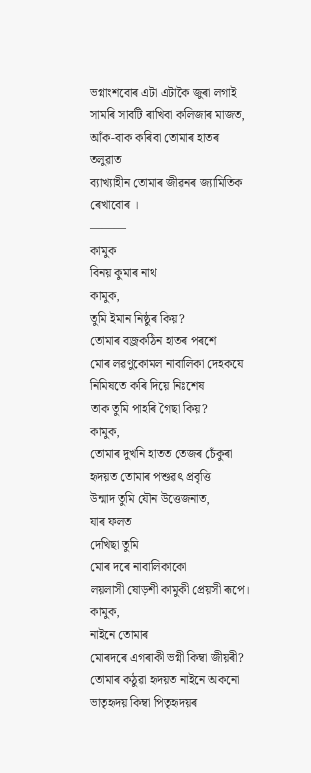ভগ্নাংশবোৰ এটা এটাকৈ জুৰা লগাই
সামৰি সাবটি ৰাখিবা কলিজাৰ মাজত,
আঁক-বাক কৰিবা তোমাৰ হাতৰ তলুৱাত
ব্যাখ্যাহীন তোমাৰ জীৱনৰ জ্যামিতিক ৰেখাবোৰ ।
———
কামুক
বিনয় কুমাৰ নাথ
কামুক,
তুমি ইমান নিষ্ঠুৰ কিয়?
তোমাৰ বজ্ৰকঠিন হাতৰ পৰশে
মোৰ লৱণুকোমল নাবালিকা দেহকযে
নিমিষতে কৰি দিয়ে নিঃশেষ
তাক তুমি পাহৰি গৈছা কিয়?
কামুক,
তোমাৰ দুখনি হাতত তেজৰ চেঁকুৰা
হৃদয়ত তোমাৰ পশুৱৎ প্ৰবৃত্তি
উন্মাদ তুমি যৌন উত্তেজনাত,
যাৰ ফলত
দেখিছা তুমি
মোৰ দৰে নাবালিকাকো
লয়লাসী ষোড়শী কামুকী প্ৰেয়সী ৰূপে।
কামুক,
নাইনে তোমাৰ
মোৰদৰে এগৰাকী ভগ্নী কিম্বা জীয়ৰী?
তোমাৰ কঠুৱা হৃদয়ত নাইনে অকনো
ভাতৃহৃদয় কিম্বা পিতৃহৃদয়ৰ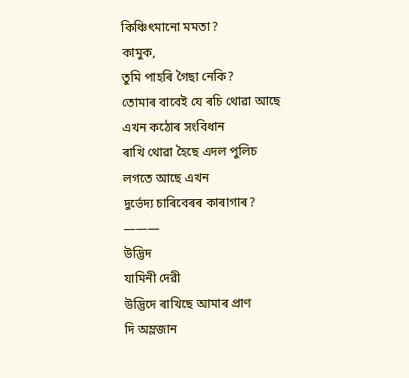কিঞ্চিৎমানো মমতা?
কামুক,
তুমি পাহৰি গৈছা নেকি?
তোমাৰ বাবেই যে ৰচি থোৱা আছে
এখন কঠোৰ সংবিধান
ৰাখি থোৱা হৈছে এদল পুলিচ
লগতে আছে এখন
দুৰ্ভেদ্য চাৰিবেৰৰ কাৰাগাৰ?
———
উদ্ভিদ
যামিনী দেৱী
উদ্ভিদে ৰাখিছে আমাৰ প্ৰাণ
দি অম্লজান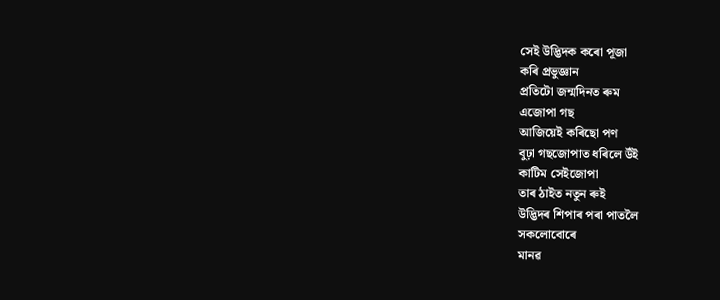সেই উদ্ভিদক কৰো পূজা
কৰি প্ৰভুজ্ঞান
প্ৰতিটো জন্মদিনত ৰুম
এজোপা গছ
আজিয়েই কৰিছো পণ
বুঢ়া গছজোপাত ধৰিলে উঁই
কাটিম সেইজোপা
তাৰ ঠাইত নতুন ৰুই
উদ্ভিদৰ শিপাৰ পৰা পাতলৈ
সকলোবোৰে
মানৱ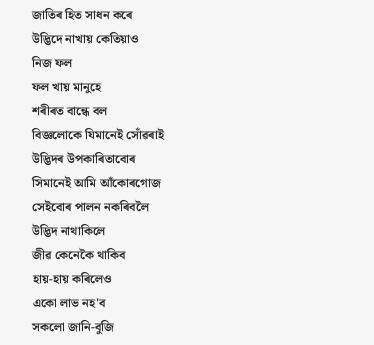জাতিৰ হিত সাধন কৰে
উদ্ভিদে নাখায় কেতিয়াও
নিজ ফল
ফল খায় মানুহে
শৰীৰত বান্ধে বল
বিজ্ঞলোকে যিমানেই সোঁৱৰাই
উদ্ভিদৰ উপকাৰিতাবোৰ
সিমানেই আমি আঁকোৰগোজ
সেইবোৰ পালন নকৰিবলৈ
উদ্ভিদ নাথাকিলে
জীৱ কেনেকৈ থাকিব
হায়-হায় কৰিলেও
একো লাভ নহ'ব
সকলো জানি-বুজি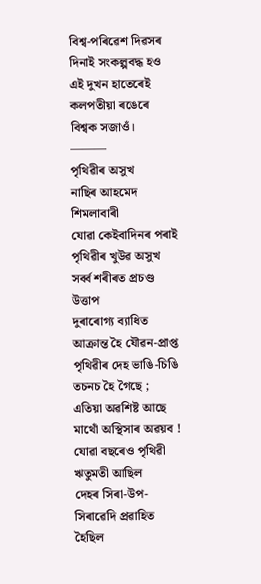বিশ্ব-পৰিৱেশ দিৱসৰ
দিনাই সংকল্পবদ্ধ হও
এই দুখন হাতেৰেই
কলপতীয়া ৰঙেৰে
বিশ্বক সজাওঁ।
———
পৃথিৱীৰ অসুখ
নাছিৰ আহমেদ শিমলাবাৰী
যোৱা কেইবাদিনৰ পৰাই
পৃথিৱীৰ খুউৱ অসুখ
সৰ্ব্ব শৰীৰত প্ৰচণ্ড উত্তাপ
দুৰাৰোগ্য ব্যাধিত আক্ৰান্ত হৈ যৌৱন-প্ৰাপ্ত পৃথিৱীৰ দেহ ভাঙি-চিঙি তচনচ হৈ গৈছে ;
এতিয়া অৱশিষ্ট আছে মাথোঁ অস্থিসাৰ অৱয়ব !
যোৱা বছৰেও পৃথিৱী ঋতুমতী আছিল
দেহৰ সিৰা-উপ-সিৰাৱেদি প্ৰৱাহিত হৈছিল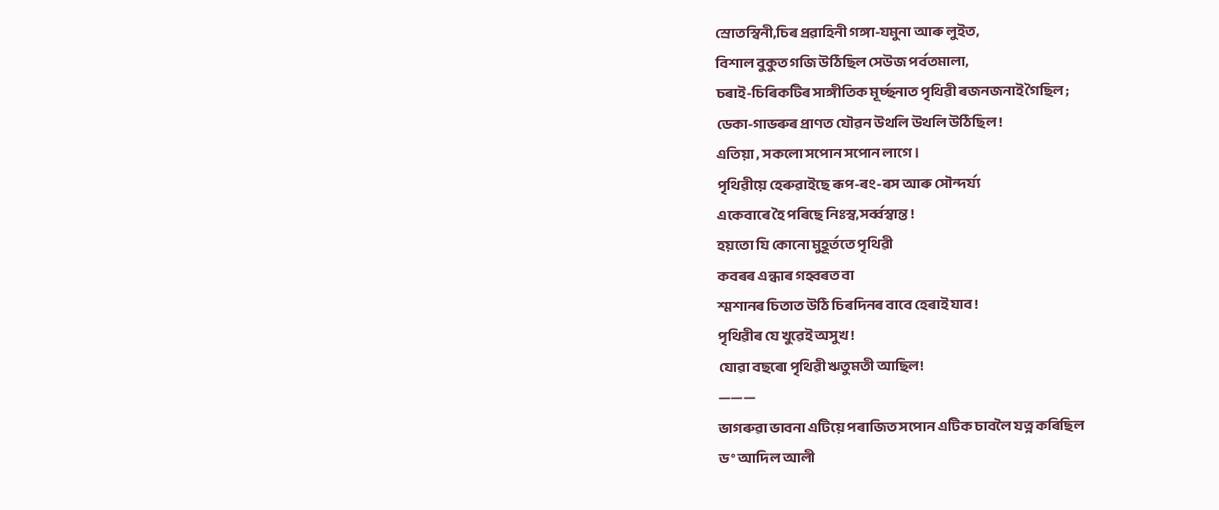স্ৰোতস্বিনী,চিৰ প্ৰৱাহিনী গঙ্গা-যমুনা আৰু লুইত,
বিশাল বুকুত গজি উঠিছিল সেউজ পৰ্বতমালা,
চৰাই-চিৰিকটিৰ সাঙ্গীতিক মূৰ্চ্ছনাত পৃথিৱী ৰজনজনাই গৈছিল ;
ডেকা-গাভৰুৰ প্ৰাণত যৌৱন উথলি উথলি উঠিছিল !
এতিয়া , সকলো সপোন সপোন লাগে।
পৃথিৱীয়ে হেৰুৱাইছে ৰূপ-ৰং-ৰস আৰু সৌন্দৰ্য্য
একেবাৰে হৈ পৰিছে নিঃস্ব,সৰ্ব্বস্বান্ত !
হয়তো যি কোনো মুহূৰ্ততে পৃথিৱী
কবৰৰ এন্ধাৰ গহ্বৰত বা
শ্মশানৰ চিতাত উঠি চিৰদিনৰ বাবে হেৰাই যাব !
পৃথিৱীৰ যে খুৱেই অসুখ !
যোৱা বছৰো পৃথিৱী ঋতুমতী আছিল!
———
ভাগৰুৱা ভাবনা এটিয়ে পৰাজিত সপোন এটিক চাবলৈ যত্ন কৰিছিল
ড° আদিল আলী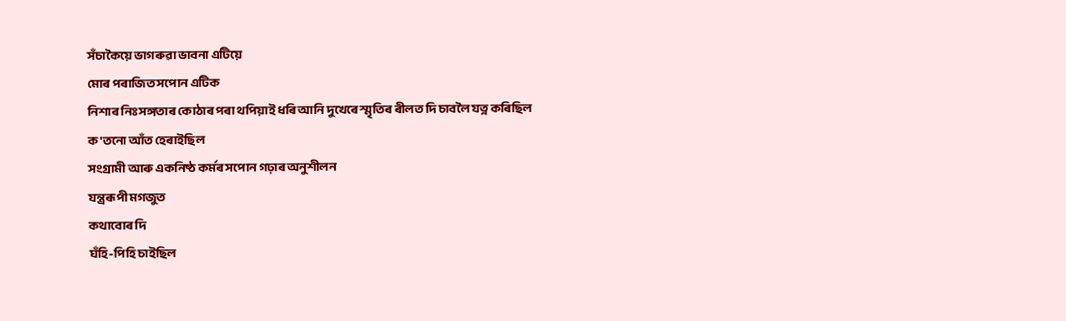সঁচাকৈয়ে ভাগৰুৱা ভাবনা এটিয়ে
মোৰ পৰাজিত সপোন এটিক
নিশাৰ নিঃসঙ্গতাৰ কোঠাৰ পৰা থপিয়াই ধৰি আনি দুখেৰে স্মৃতিৰ ৰীলত দি চাবলৈ যত্ন কৰিছিল
ক'তনো আঁত হেৰাইছিল
সংগ্ৰামী আৰু একনিষ্ঠ কৰ্মৰ সপোন গঢ়াৰ অনুশীলন
যন্ত্রৰূপী মগজুত
কথাবোৰ দি
ঘঁহি-পিহি চাইছিল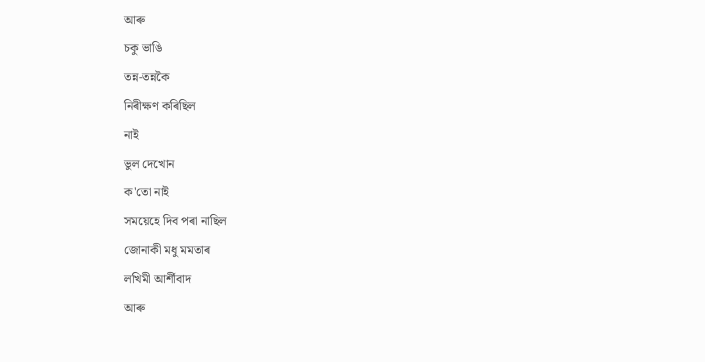আৰু
চকু ভাঙি
তন্ন-তন্নকৈ
নিৰীক্ষণ কৰিছিল
নাই
ভুল দেখোন
ক'তো নাই
সময়েহে দিব পৰা নাছিল
জোনাকী মধু মমতাৰ
লখিমী আৰ্শীবাদ
আৰু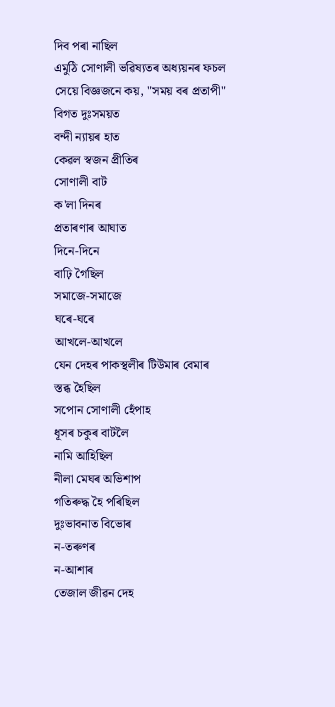দিব পৰা নাছিল
এমুঠি সোণালী ভৱিষ্যতৰ অধ্যয়নৰ ফচল
সেয়ে বিজ্ঞজনে কয়, "সময় বৰ প্ৰতাপী"
বিগত দুঃসময়ত
বন্দী ন্যায়ৰ হাত
কেৱল স্বজন প্ৰীতিৰ
সোণালী বাট
ক'লা দিনৰ
প্ৰতাৰণাৰ আঘাত
দিনে-দিনে
বাঢ়ি গৈছিল
সমাজে-সমাজে
ঘৰে-ঘৰে
আখলে-আখলে
যেন দেহৰ পাকস্থলীৰ টিউমাৰ বেমাৰ
স্তব্ধ হৈছিল
সপোন সোণালী হেঁপাহ
ধূসৰ চকুৰ বাটলৈ
নামি আহিছিল
নীলা মেঘৰ অভিশাপ
গতিৰুদ্ধ হৈ পৰিছিল
দুঃভাবনাত বিভোৰ
ন-তৰুণৰ
ন-আশাৰ
তেজাল জীৱন দেহ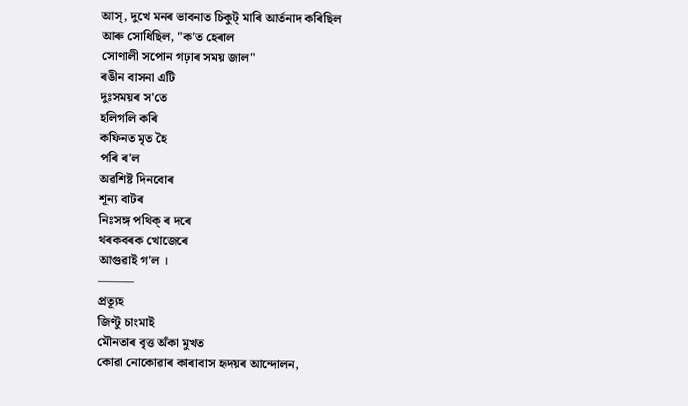আস্, দুখে মনৰ ভাবনাত চিকুট্ মাৰি আৰ্তনাদ কৰিছিল
আৰু সোধিছিল, "ক'ত হেৰাল
সোণালী সপোন গঢ়াৰ সময় জাল"
ৰঙীন বাসনা এটি
দুঃসময়ৰ স'তে
হলিগলি কৰি
কফিনত মৃত হৈ
পৰি ৰ'ল
অৱশিষ্ট দিনবোৰ
শূন্য বাটৰ
নিঃসঙ্গ পথিক্ ৰ দৰে
থৰকবৰক খোজেৰে
আগুৱাই গ'ল ।
———
প্ৰত্যূহ
জিণ্টু চাংমাই
মৌনতাৰ বৃত্ত অঁকা মুখত
কোৱা নোকোৱাৰ কাৰাবাস হৃদয়ৰ আন্দোলন,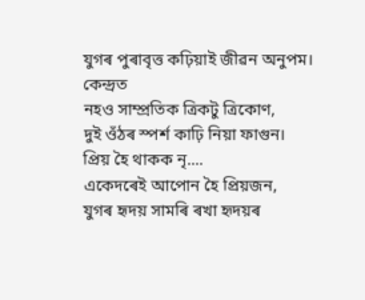যুগৰ পুৰাবৃত্ত কঢ়িয়াই জীৱন অনুপম।
কেন্দ্ৰত
নহও সাম্প্ৰতিক ত্ৰিকটু ত্ৰিকোণ,
দুই ওঁঠৰ স্পৰ্শ কাঢ়ি নিয়া ফাগুন।
প্ৰিয় হৈ থাকক নৃ....
একেদৰেই আপোন হৈ প্ৰিয়জন,
যুগৰ হৃদয় সামৰি ৰখা হৃদয়ৰ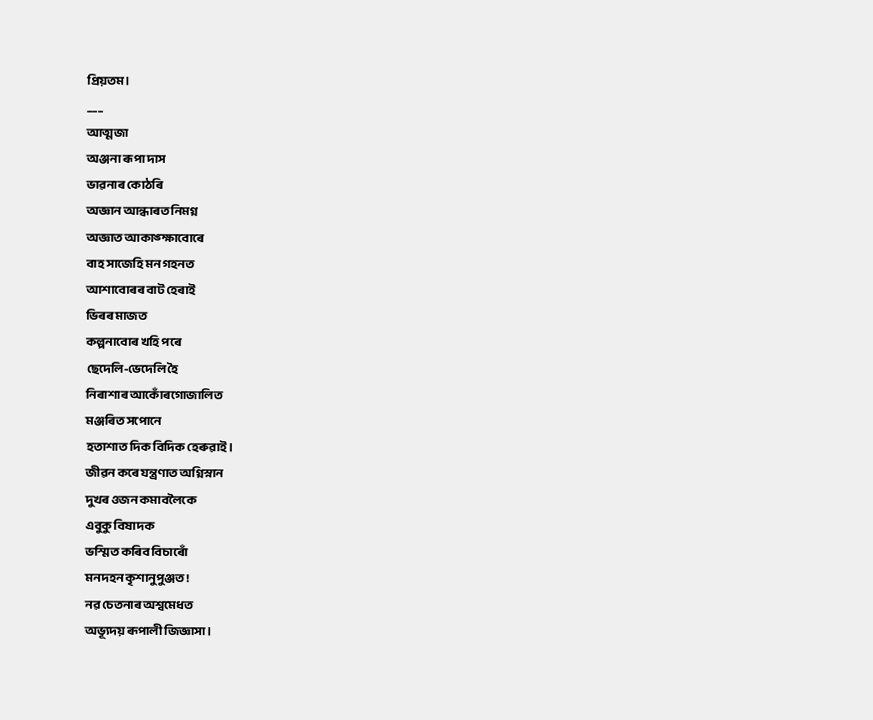প্ৰিয়তম।
___
আত্মজা
অঞ্জনা ৰূপা দাস
ভাৱনাৰ কোঠৰি
অজ্ঞান আন্ধাৰত নিমগ্ন
অজ্ঞাত আকাঙ্ক্ষাবোৰে
বাহ সাজেহি মন গহনত
আশাবোৰৰ বাট হেৰাই
ভিৰৰ মাজত
কল্পনাবোৰ খহি পৰে
ছেদেলি-ভেদেলি হৈ
নিৰাশাৰ আকোঁৰগোজালিত
মঞ্জৰিত সপোনে
হতাশাত দিক বিদিক হেৰুৱাই।
জীৱন কৰে যন্ত্ৰণাত অগ্নিস্নান
দুখৰ ওজন কমাবলৈকে
এবুকু বিষাদক
ভস্মিত কৰিব বিচাৰোঁ
মনদহন কৃশানুপুঞ্জত!
নৱ চেতনাৰ অশ্বমেধত
অভ্যূদয় ৰূপালী জিজ্ঞাসা।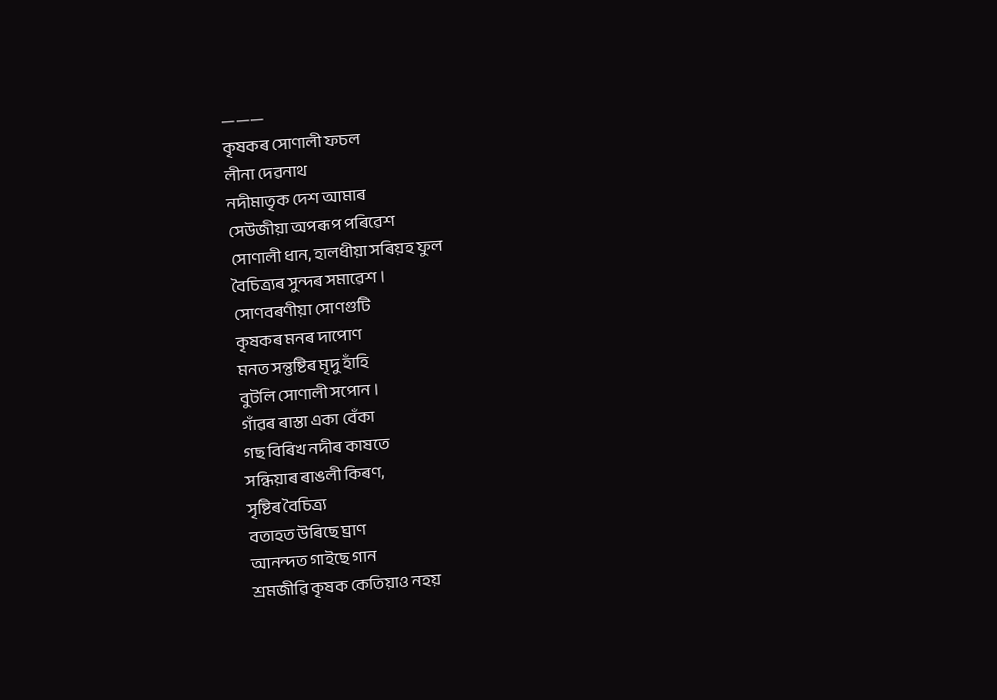———
কৃষকৰ সোণালী ফচল
লীনা দেৱনাথ
নদীমাতৃক দেশ আমাৰ
সেউজীয়া অপৰূপ পৰিৱেশ
সোণালী ধান, হালধীয়া সৰিয়হ ফুল
বৈচিত্ৰ্যৰ সুন্দৰ সমাৱেশ ।
সোণবৰণীয়া সোণগুটি
কৃষকৰ মনৰ দাপোণ
মনত সন্তুষ্টিৰ মৃদু হাঁহি
বুটলি সোণালী সপোন ।
গাঁৱৰ ৰাস্তা একা বেঁকা
গছ বিৰিখ নদীৰ কাষতে
সন্ধিয়াৰ ৰাঙলী কিৰণ,
সৃষ্টিৰ বৈচিত্ৰ্য
বতাহত উৰিছে ঘ্ৰাণ
আনন্দত গাইছে গান
শ্ৰমজীৱি কৃষক কেতিয়াও নহয়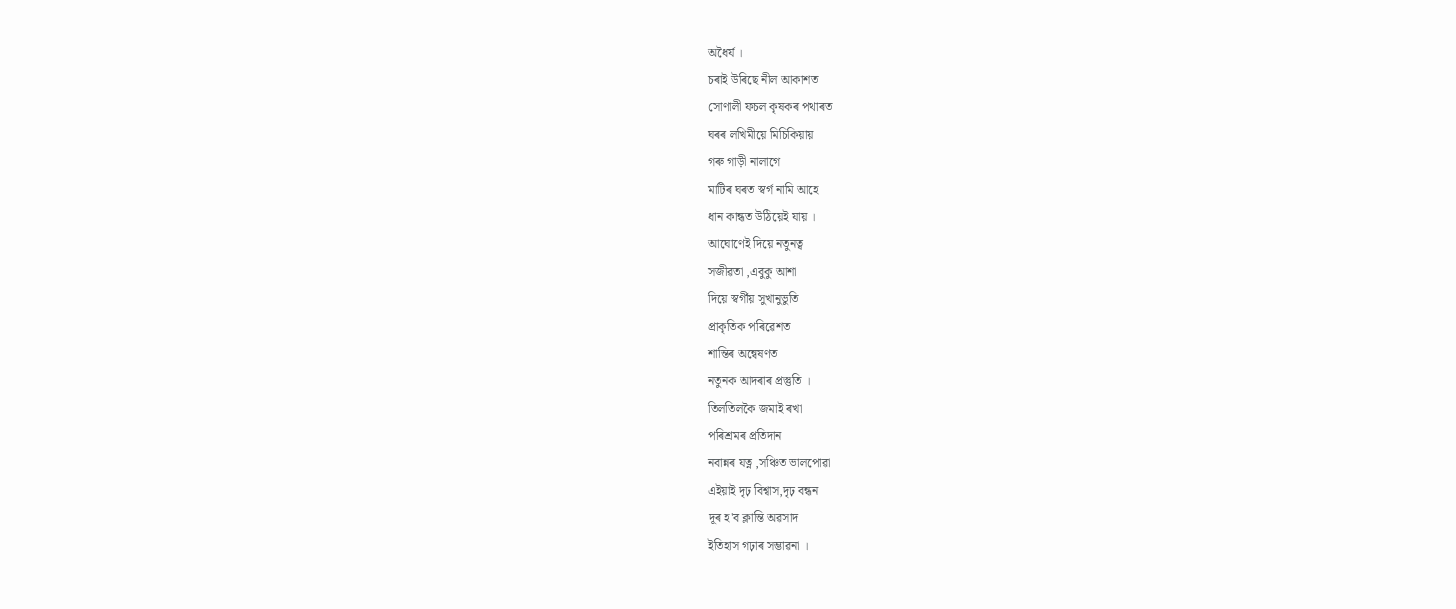অধৈৰ্য ।
চৰাই উৰিছে নীল আকাশত
সোণালী ফচল কৃষকৰ পথাৰত
ঘৰৰ লখিমীয়ে মিচিকিয়ায়
গৰু গাড়ী নালাগে
মাটিৰ ঘৰত স্বৰ্গ নামি আহে
ধান কান্ধত উঠিয়েই যায় ।
আঘোণেই দিয়ে নতুনত্ব
সজীৱতা ,এবুকু আশা
দিয়ে স্বৰ্গীয় সুখানুভুতি
প্ৰাকৃতিক পৰিৱেশত
শান্তিৰ অন্বেষণত
নতুনক আদৰাৰ প্ৰস্তুতি ।
তিলতিলকৈ জমাই ৰখা
পৰিশ্ৰমৰ প্ৰতিদান
নবান্নৰ যত্ন ,সঞ্চিত ভালপোৱা
এইয়াই দৃঢ় বিশ্বাস,দৃঢ় বন্ধন
দূৰ হ'ব ক্লান্তি অৱসাদ
ইতিহাস গঢ়াৰ সম্ভাৱনা ।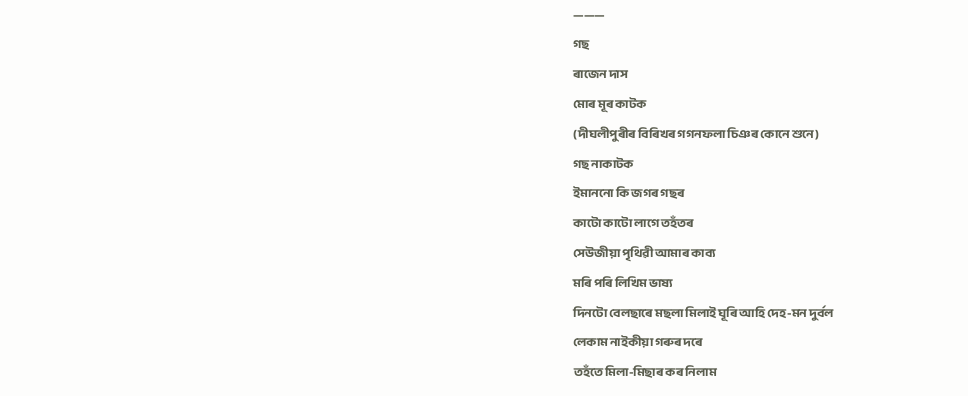———
গছ
ৰাজেন দাস
মোৰ মূৰ কাটক
(দীঘলীপুৰীৰ বিৰিখৰ গগনফলা চিঞৰ কোনে শুনে)
গছ নাকাটক
ইমাননো কি জগৰ গছৰ
কাটো কাটো লাগে তহঁতৰ
সেউজীয়া পৃথিৱী আমাৰ কাব্য
মৰি পৰি লিখিম ভাষ্য
দিনটো বেলছাৰে মছলা মিলাই ঘূৰি আহি দেহ-মন দুৰ্বল
লেকাম নাইকীয়া গৰুৰ দৰে
তহঁতে মিলা-মিছাৰ কৰ নিলাম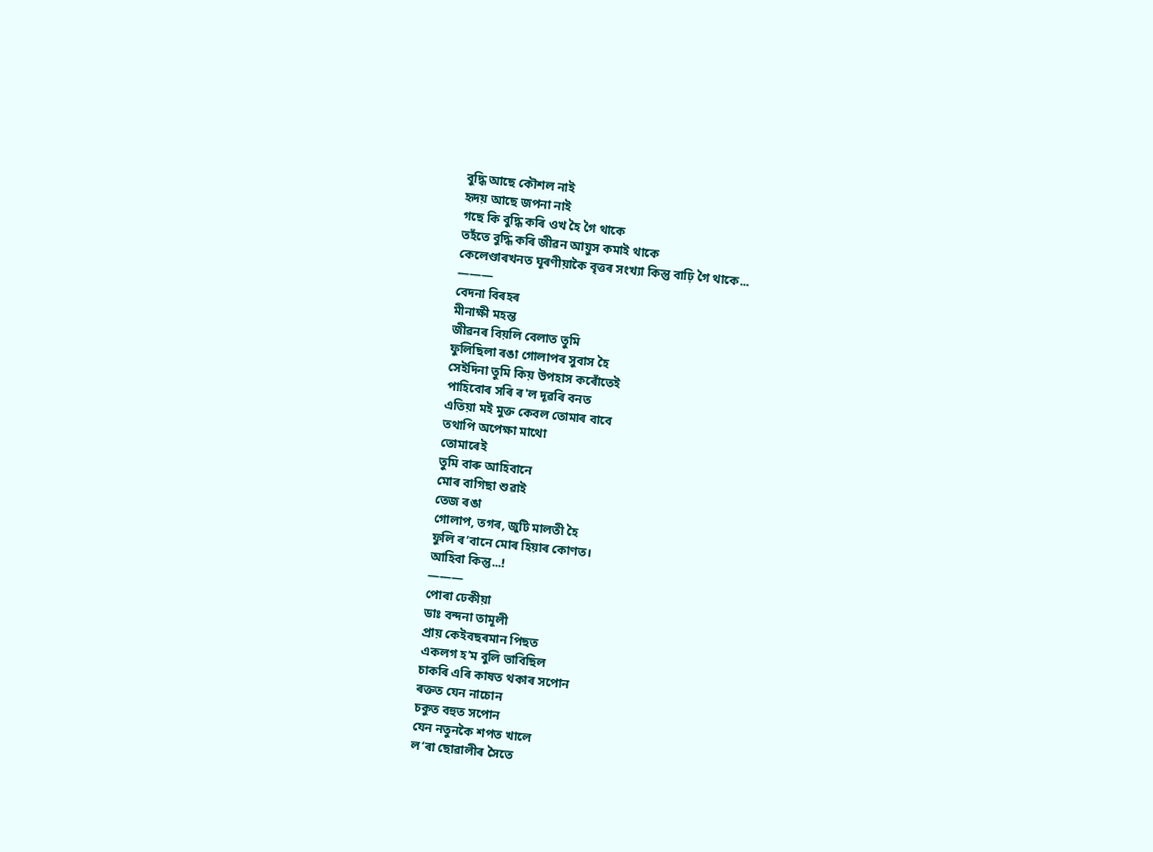বুদ্ধি আছে কৌশল নাই
হৃদয় আছে জপনা নাই
গছে কি বুদ্ধি কৰি ওখ হৈ গৈ থাকে
তহঁতে বুদ্ধি কৰি জীৱন আয়ুস কমাই থাকে
কেলেণ্ডাৰখনত ঘূৰণীয়াকৈ বৃত্তৰ সংখ্যা কিন্তু বাঢ়ি গৈ থাকে...
———
বেদনা বিৰহৰ
মীনাক্ষী মহন্ত
জীৱনৰ বিয়লি বেলাত তুমি
ফুলিছিলা ৰঙা গোলাপৰ সুবাস হৈ
সেইদিনা তুমি কিয় উপহাস কৰোঁতেই
পাহিবোৰ সৰি ৰ'ল দূৱৰি বনত
এতিয়া মই মুক্ত কেবল তোমাৰ বাবে
তথাপি অপেক্ষা মাথো
তোমাৰেই
তুমি বাৰু আহিবানে
মোৰ বাগিছা শুৱাই
তেজ ৰঙা
গোলাপ, তগৰ, জুটি মালতী হৈ
ফুলি ৰ’বানে মোৰ হিয়াৰ কোণত।
আহিবা কিন্তু...!
———
পোৰা ঢেকীয়া
ডাঃ বন্দনা তামূলী
প্ৰায় কেইবছৰমান পিছত
একলগ হ’ম বুলি ভাবিছিল
চাকৰি এৰি কাষত থকাৰ সপোন
ৰক্তত যেন নাচোন
চকুত বহুত সপোন
যেন নতুনকৈ শপত খালে
ল’ৰা ছোৱালীৰ সৈতে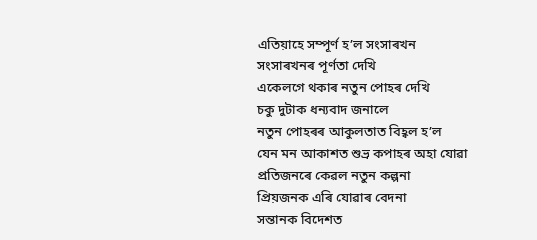এতিয়াহে সম্পূৰ্ণ হ’ল সংসাৰখন
সংসাৰখনৰ পূৰ্ণতা দেখি
একেলগে থকাৰ নতুন পোহৰ দেখি
চকু দুটাক ধন্যবাদ জনালে
নতুন পোহৰৰ আকুলতাত বিহ্বল হ’ল
যেন মন আকাশত শুভ্ৰ কপাহৰ অহা যোৱা
প্ৰতিজনৰে কেৱল নতুন কল্পনা
প্ৰিয়জনক এৰি যোৱাৰ বেদনা
সন্তানক বিদেশত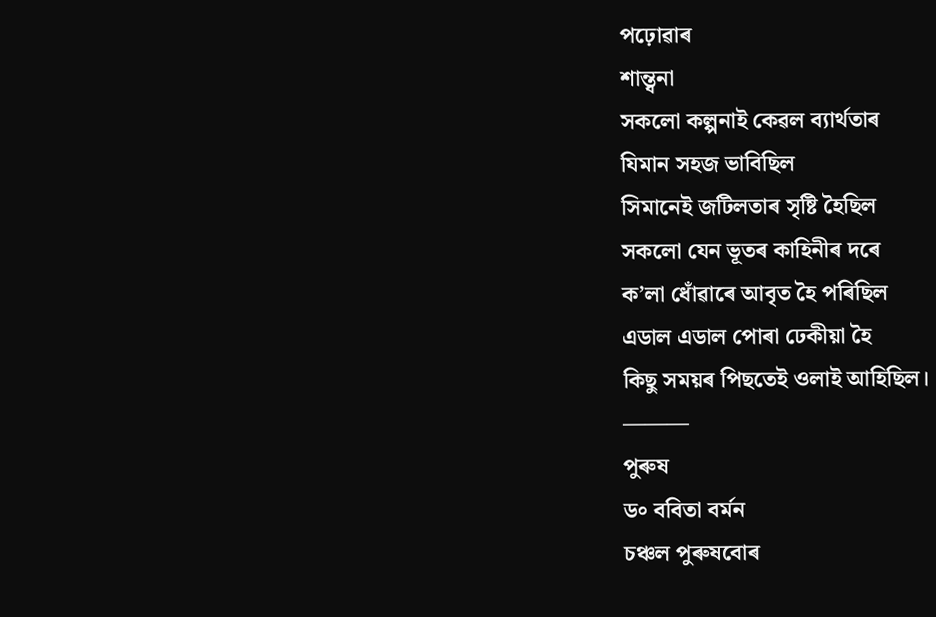পঢ়োৱাৰ
শান্ত্বনা
সকলো কল্পনাই কেৱল ব্যাৰ্থতাৰ
যিমান সহজ ভাবিছিল
সিমানেই জটিলতাৰ সৃষ্টি হৈছিল
সকলো যেন ভূতৰ কাহিনীৰ দৰে
ক’লা ধোঁৱাৰে আবৃত হৈ পৰিছিল
এডাল এডাল পোৰা ঢেকীয়া হৈ
কিছু সময়ৰ পিছতেই ওলাই আহিছিল।
———
পুৰুষ
ড৹ ববিতা বৰ্মন
চঞ্চল পুৰুষবোৰ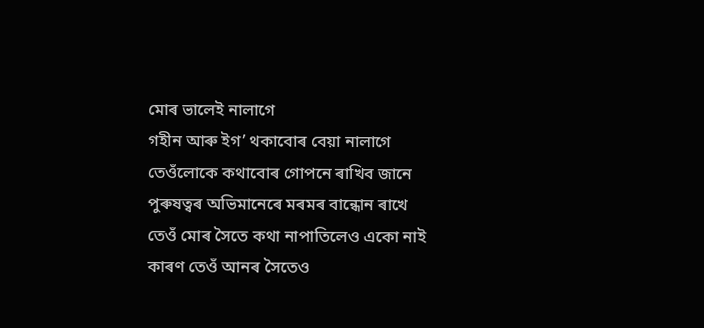মোৰ ভালেই নালাগে
গহীন আৰু ইগ’ থকাবোৰ বেয়া নালাগে
তেওঁলোকে কথাবোৰ গোপনে ৰাখিব জানে
পুৰুষত্বৰ অভিমানেৰে মৰমৰ বান্ধোন ৰাখে
তেওঁ মোৰ সৈতে কথা নাপাতিলেও একো নাই
কাৰণ তেওঁ আনৰ সৈতেও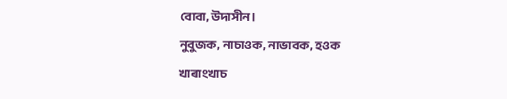বোবা, উদাসীন।
নুবুজক, নাচাওক, নাভাবক, হওক খাৰাংখাচ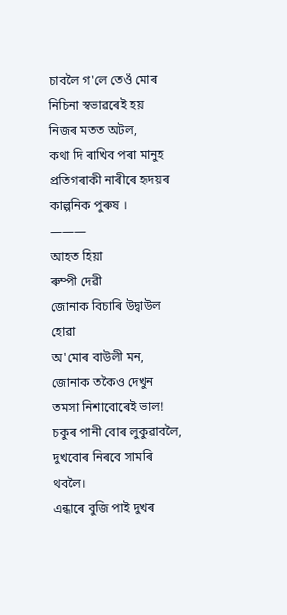চাবলৈ গ'লে তেওঁ মোৰ নিচিনা স্বভাৱৰেই হয়
নিজৰ মতত অটল,
কথা দি ৰাখিব পৰা মানুহ
প্ৰতিগৰাকী নাৰীৰে হৃদয়ৰ কাল্পনিক পুৰুষ ।
———
আহত হিয়া
ৰুম্পী দেৱী
জোনাক বিচাৰি উদ্বাউল হোৱা
অ'মোৰ বাউলী মন,
জোনাক তকৈও দেখুন তমসা নিশাবোৰেই ভাল!
চকুৰ পানী বোৰ লুকুৱাবলৈ,
দুখবোৰ নিৰবে সামৰি থবলৈ।
এন্ধাৰে বুজি পাই দুখৰ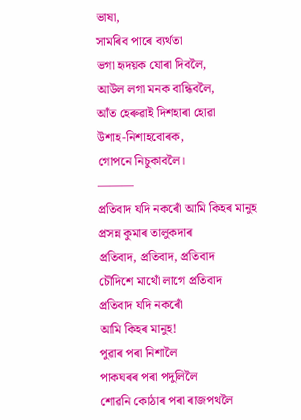ভাষা,
সামৰিব পাৰে ব্যৰ্থতা
ভগা হৃদয়ক যোৰা দিবলৈ,
আউল লগা মনক বান্ধিবলৈ,
আঁত হেৰুৱাই দিশহাৰা হোৱা
উশাহ-নিশাহবোৰক,
গোপনে নিচুকাবলৈ।
———
প্ৰতিবাদ যদি নকৰোঁ আমি কিহৰ মানুহ
প্ৰসন্ন কুমাৰ তালুকদাৰ
প্ৰতিবাদ, প্ৰতিবাদ, প্ৰতিবাদ
চৌদিশে মাথোঁ লাগে প্ৰতিবাদ
প্ৰতিবাদ যদি নকৰোঁ
আমি কিহৰ মানুহ!
পুৱাৰ পৰা নিশালৈ
পাকঘৰৰ পৰা পদুলিলৈ
শোৱনি কোঠাৰ পৰা ৰাজপথলৈ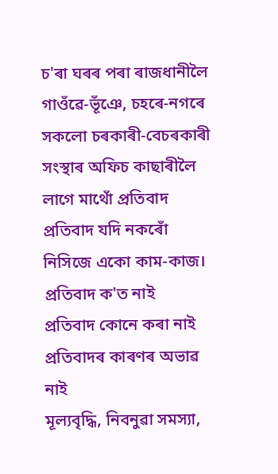চ'ৰা ঘৰৰ পৰা ৰাজধানীলৈ
গাওঁৱে-ভূঁঞে, চহৰে-নগৰে
সকলো চৰকাৰী-বেচৰকাৰী সংস্থাৰ অফিচ কাছাৰীলৈ
লাগে মাথোঁ প্ৰতিবাদ
প্ৰতিবাদ যদি নকৰোঁ নিসিজে একো কাম-কাজ।
প্ৰতিবাদ ক'ত নাই
প্ৰতিবাদ কোনে কৰা নাই
প্ৰতিবাদৰ কাৰণৰ অভাৱ নাই
মূল্যবৃদ্ধি, নিবনুৱা সমস্যা,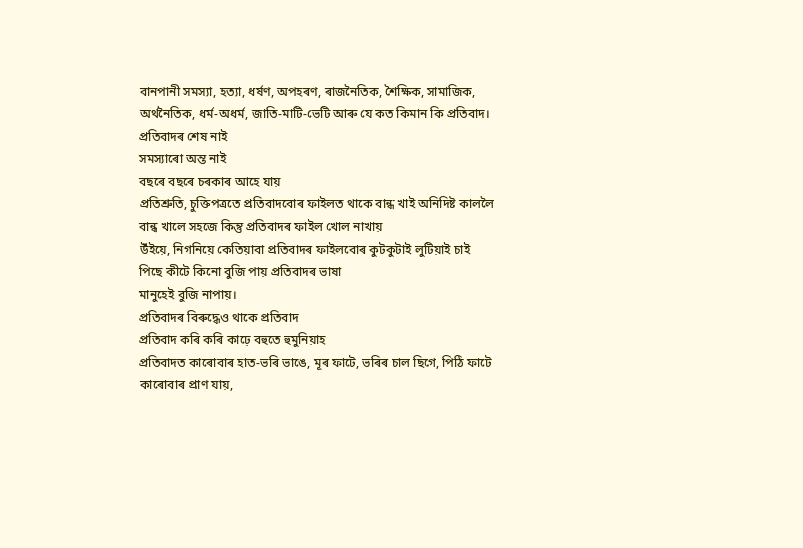বানপানী সমস্যা, হত্যা, ধৰ্ষণ, অপহৰণ, ৰাজনৈতিক, শৈক্ষিক, সামাজিক, অৰ্থনৈতিক, ধৰ্ম-অধৰ্ম, জাতি-মাটি-ভেটি আৰু যে কত কিমান কি প্ৰতিবাদ।
প্ৰতিবাদৰ শেষ নাই
সমস্যাৰো অন্ত নাই
বছৰে বছৰে চৰকাৰ আহে যায়
প্ৰতিশ্ৰুতি, চুক্তিপত্ৰতে প্ৰতিবাদবোৰ ফাইলত থাকে বান্ধ খাই অনিদিষ্ট কাললৈ
বান্ধ খালে সহজে কিন্তু প্ৰতিবাদৰ ফাইল খোল নাখায়
উঁইয়ে, নিগনিয়ে কেতিয়াবা প্ৰতিবাদৰ ফাইলবোৰ কুটকুটাই লুটিয়াই চাই
পিছে কীটে কিনো বুজি পায় প্ৰতিবাদৰ ভাষা
মানুহেই বুজি নাপায়।
প্ৰতিবাদৰ বিৰুদ্ধেও থাকে প্ৰতিবাদ
প্ৰতিবাদ কৰি কৰি কাঢ়ে বহুতে হুমুনিয়াহ
প্ৰতিবাদত কাৰোবাৰ হাত-ভৰি ভাঙে, মূৰ ফাটে, ভৰিৰ চাল ছিগে, পিঠি ফাটে
কাৰোবাৰ প্ৰাণ যায়,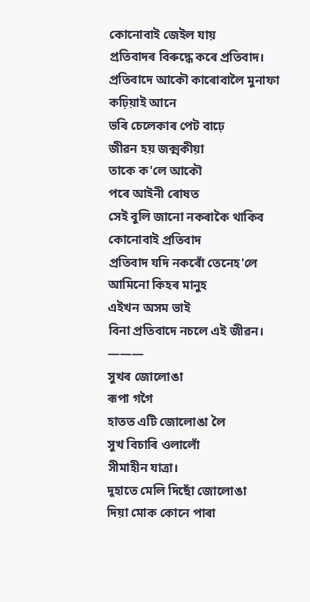কোনোবাই জেইল যায়
প্ৰতিবাদৰ বিৰুদ্ধে কৰে প্ৰতিবাদ।
প্ৰতিবাদে আকৌ কাৰোবালৈ মুনাফা কঢ়িয়াই আনে
ভৰি চেলেকাৰ পেট বাঢ়ে
জীৱন হয় জক্মকীয়া
তাকে ক'লে আকৌ
পৰে আইনী ৰোষত
সেই বুলি জানো নকৰাকৈ থাকিব কোনোবাই প্ৰতিবাদ
প্ৰতিবাদ যদি নকৰোঁ তেনেহ'লে আমিনো কিহৰ মানুহ
এইখন অসম ভাই
বিনা প্ৰতিবাদে নচলে এই জীৱন।
———
সুখৰ জোলোঙা
ৰূপা গগৈ
হাতত এটি জোলোঙা লৈ
সুখ বিচাৰি ওলালোঁ
সীমাহীন যাত্ৰা।
দুহাতে মেলি দিছোঁ জোলোঙা
দিয়া মোক কোনে পাৰা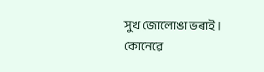সুখ জোলোঙা ভৰাই ।
কোনেৱে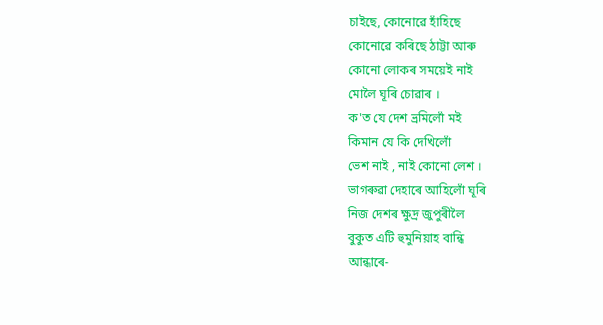চাইছে, কোনোৱে হাঁহিছে
কোনোৱে কৰিছে ঠাট্টা আৰু
কোনো লোকৰ সময়েই নাই
মোলৈ ঘূৰি চোৱাৰ ।
ক'ত যে দেশ ভ্ৰমিলোঁ মই
কিমান যে কি দেখিলোঁ
ভেশ নাই , নাই কোনো লেশ ।
ভাগৰুৱা দেহাৰে আহিলোঁ ঘূৰি
নিজ দেশৰ ক্ষুদ্ৰ জুপুৰীলৈ
বুকুত এটি হুমুনিয়াহ বান্ধি
আন্ধাৰে-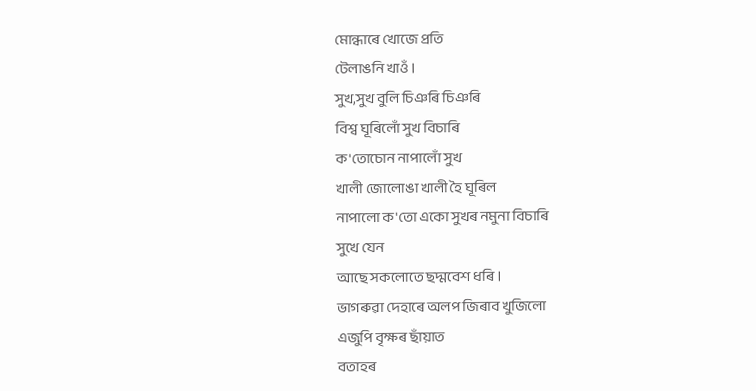মোন্ধাৰে খোজে প্ৰতি
টেলাঙনি খাওঁ ।
সুখ,সুখ বুলি চিঞৰি চিঞৰি
বিশ্ব ঘূৰিলোঁ সুখ বিচাৰি
ক'তোচোন নাপালোঁ সুখ
খালী জোলোঙা খালী হৈ ঘূৰিল
নাপালো ক'তো একো সুখৰ নমুনা বিচাৰি
সুখে যেন
আছে সকলোতে ছদ্মবেশ ধৰি ।
ভাগৰুৱা দেহাৰে অলপ জিৰাব খুজিলো
এজুপি বৃক্ষৰ ছাঁয়াত
বতাহৰ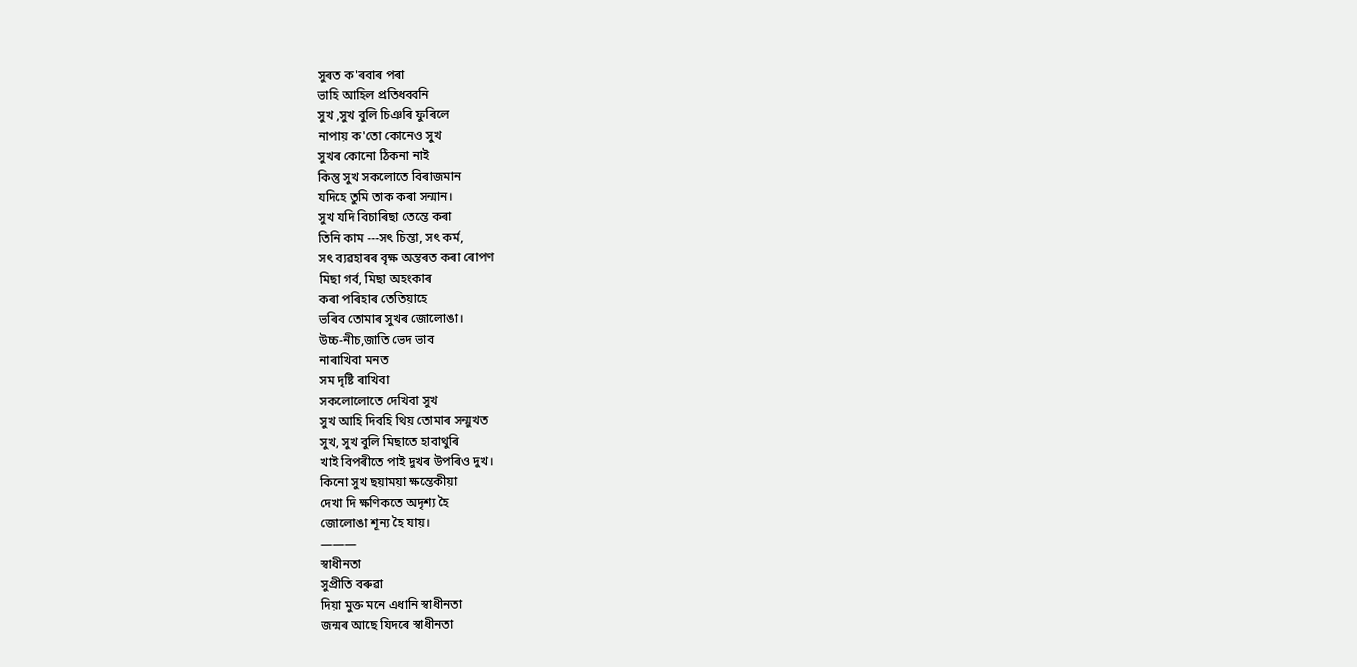সুৰত ক'ৰবাৰ পৰা
ভাহি আহিল প্ৰতিধব্বনি
সুখ ,সুখ বুলি চিঞৰি ফুৰিলে
নাপায় ক'তো কোনেও সুখ
সুখৰ কোনো ঠিকনা নাই
কিন্তু সুখ সকলোতে বিৰাজমান
যদিহে তুমি তাক কৰা সন্মান।
সুখ যদি বিচাৰিছা তেন্তে কৰা
তিনি কাম ---সৎ চিন্তা, সৎ কৰ্ম,
সৎ ব্যৱহাৰৰ বৃক্ষ অন্তৰত কৰা ৰোপণ
মিছা গৰ্ব, মিছা অহংকাৰ
কৰা পৰিহাৰ তেতিয়াহে
ভৰিব তোমাৰ সুখৰ জোলোঙা।
উচ্চ-নীচ,জাতি ভেদ ভাব
নাৰাখিবা মনত
সম দৃষ্টি ৰাখিবা
সকলোলোতে দেখিবা সুখ
সুখ আহি দিবহি থিয় তোমাৰ সন্মুখত
সুখ, সুখ বুলি মিছাতে হাবাথুৰি
খাই বিপৰীতে পাই দুখৰ উপৰিও দুখ।
কিনো সুখ ছয়াময়া ক্ষন্তেকীয়া
দেখা দি ক্ষণিকতে অদৃশ্য হৈ
জোলোঙা শূন্য হৈ যায়।
———
স্বাধীনতা
সুপ্ৰীতি বৰুৱা
দিয়া মুক্ত মনে এধানি স্বাধীনতা
জন্মৰ আছে যিদৰে স্বাধীনতা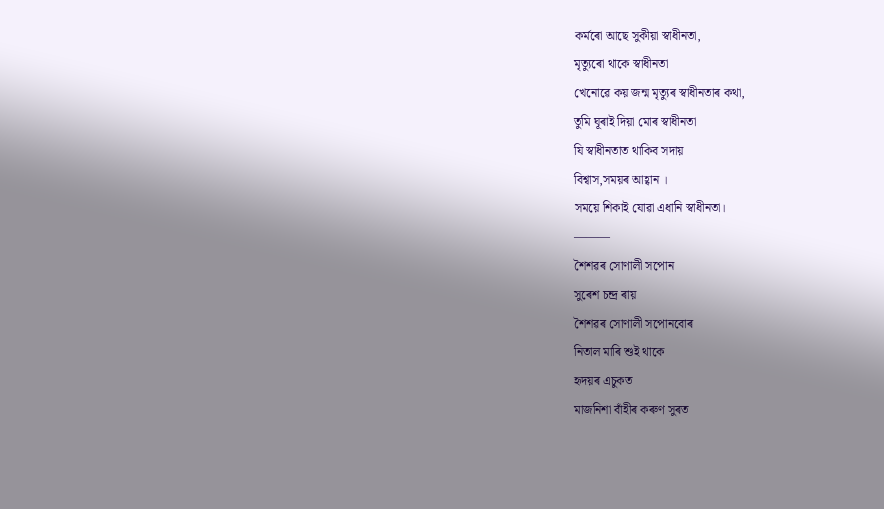কৰ্মৰো আছে সুকীয়া স্বাধীনতা,
মৃত্যুৰো থাকে স্বাধীনতা
খেনোৱে কয় জন্ম মৃত্যুৰ স্বাধীনতাৰ কথা,
তুমি ঘূৰাই দিয়া মোৰ স্বাধীনতা
যি স্বাধীনতাত থাকিব সদায়
বিশ্বাস,সময়ৰ আহ্বান ।
সময়ে শিকাই যোৱা এধানি স্বাধীনতা।
———
শৈশৱৰ সোণালী সপোন
সুৰেশ চন্দ্ৰ ৰায়
শৈশৱৰ সোণালী সপোনবোৰ
নিতাল মাৰি শুই থাকে
হৃদয়ৰ এচুকত
মাজনিশা বাঁহীৰ কৰুণ সুৰত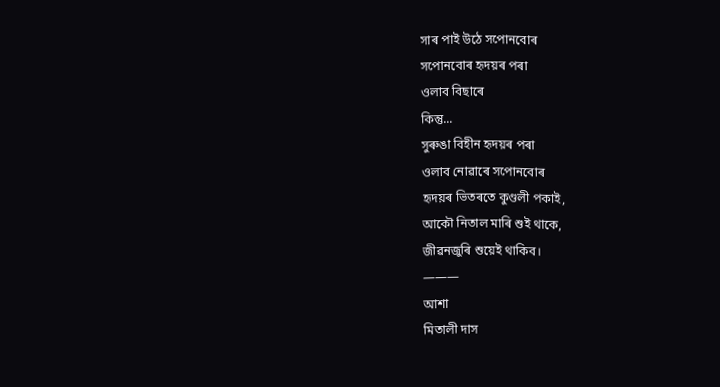সাৰ পাই উঠে সপোনবোৰ
সপোনবোৰ হৃদয়ৰ পৰা
ওলাব বিছাৰে
কিন্তু...
সুৰুঙা বিহীন হৃদয়ৰ পৰা
ওলাব নোৱাৰে সপোনবোৰ
হৃদয়ৰ ভিতৰতে কুণ্ডলী পকাই,
আকৌ নিতাল মাৰি শুই থাকে,
জীৱনজুৰি শুয়েই থাকিব।
———
আশা
মিতালী দাস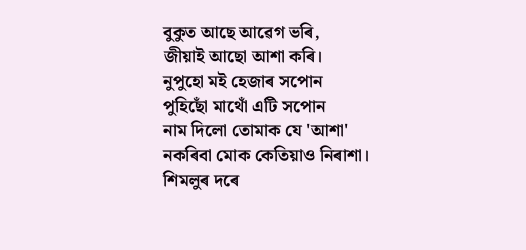বুকুত আছে আৱেগ ভৰি,
জীয়াই আছো আশা কৰি।
নুপুহো মই হেজাৰ সপোন
পুহিছোঁ মাথোঁ এটি সপোন
নাম দিলো তোমাক যে 'আশা'
নকৰিবা মোক কেতিয়াও নিৰাশা।
শিমলুৰ দৰে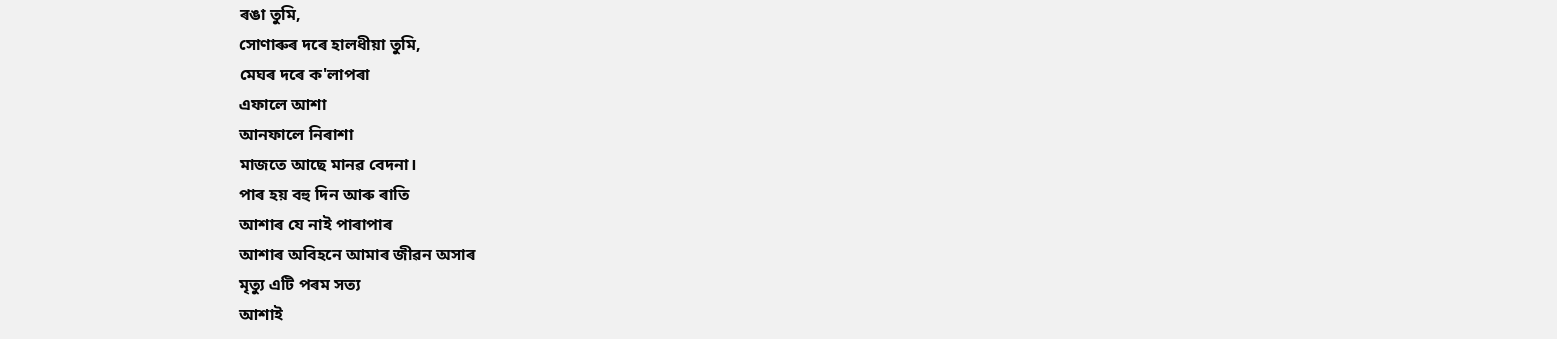ৰঙা তুমি,
সোণাৰুৰ দৰে হালধীয়া তুমি,
মেঘৰ দৰে ক'লাপৰা
এফালে আশা
আনফালে নিৰাশা
মাজতে আছে মানৱ বেদনা।
পাৰ হয় বহু দিন আৰু ৰাতি
আশাৰ যে নাই পাৰাপাৰ
আশাৰ অবিহনে আমাৰ জীৱন অসাৰ
মৃত্যু এটি পৰম সত্য
আশাই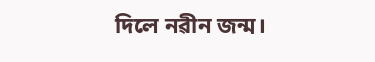দিলে নৱীন জন্ম।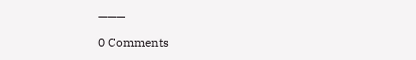———

0 Comments